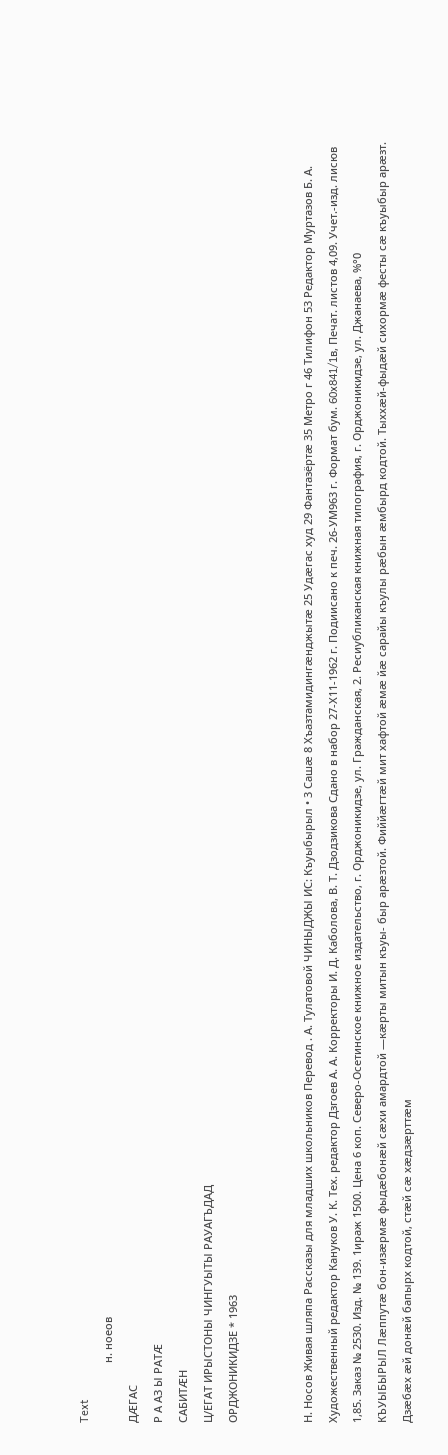Text
                    н. ноеов
ДÆГАС
Р А АЗ Ы РАТÆ
САБИТÆН
Ц/ЕГАТ ИРЫСТОНЫ ЧИНГУЫТЫ РАУАГЪДАД
ОРДЖОНИКИДЗЕ * 1963


Н. Носов Живая шляпа Рассказы для младших школьников Перевод . А. Тулатовой ЧИНЫДЖЫ ИС: Къуыбырыл • 3 Сашæ 8 Хъазтамидингæнджытæ 25 Удæгас худ 29 Фантазёртæ 35 Метро г 46 Тилифон 53 Редактор Муртазов Б. А. Художественный редактор Кануков У. К. Тех. редактор Дзгоев А. А. Корректоры И. Д. Каболова, В. Т. Дзодзикова Сдано в набор 27-Х11-1962 г. Подиисано к печ. 26-УМ963 г. Формат бум. 60x841/1в, Печат. листов 4,09. Учет.-изд. лисюв 1,85. Заказ № 2530. Изд. № 139. 1ираж 1500. Цена 6 коп. Северо-Осетинское книжное издательство, г. Орджоникидзе, ул. Гражданская, 2. Ресиубликанская книжная типография, г. Орджоникидзе, ул. Джанаева, %°0
КЪУЫБЫРЫЛ Лæппутæ бон-изæрмæ фыдæбонæй сæхи амардтой —кæрты митын къуы- быр арæзтой. Фиййæгтæй мит хафтой æмæ йæ сарайы къулы рæбын æмбырд кодтой. Тыххæй-фыдæй сихормæ фесты сæ къуыбыр арæзт. Дзæбæх æй донæй бапырх кодтой, стæй сæ хæдзæрттæм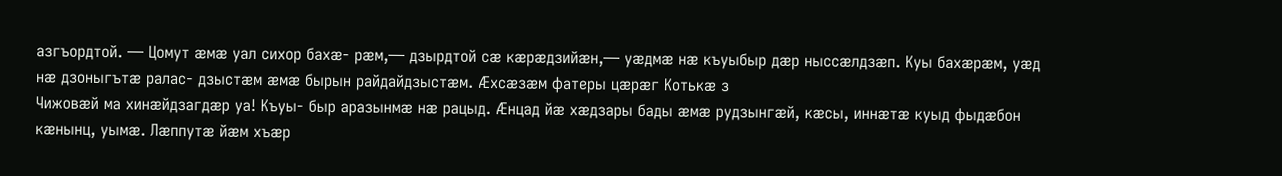азгъордтой. — Цомут æмæ уал сихор бахæ- рæм,— дзырдтой сæ кæрæдзийæн,— уæдмæ нæ къуыбыр дæр ныссæлдзæп. Куы бахæрæм, уæд нæ дзоныгътæ ралас- дзыстæм æмæ бырын райдайдзыстæм. Æхсæзæм фатеры цæрæг Котькæ з
Чижовæй ма хинæйдзагдæр уа! Къуы- быр аразынмæ нæ рацыд. Æнцад йæ хæдзары бады æмæ рудзынгæй, кæсы, иннæтæ куыд фыдæбон кæнынц, уымæ. Лæппутæ йæм хъæр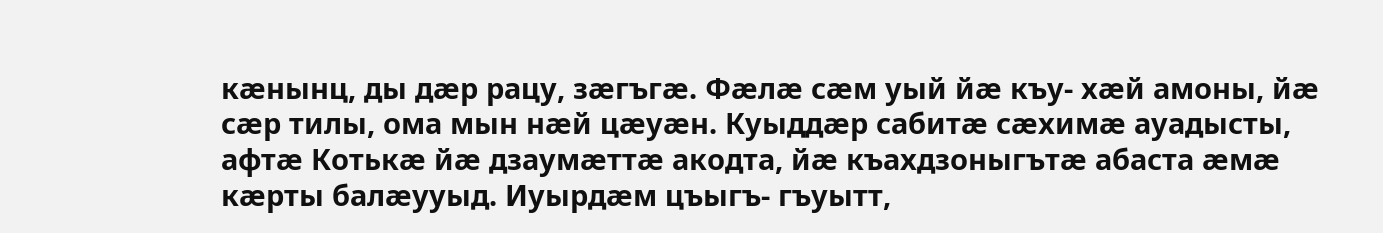кæнынц, ды дæр рацу, зæгъгæ. Фæлæ сæм уый йæ къу- хæй амоны, йæ сæр тилы, ома мын нæй цæуæн. Куыддæр сабитæ сæхимæ ауадысты, афтæ Котькæ йæ дзаумæттæ акодта, йæ къахдзоныгътæ абаста æмæ кæрты балæууыд. Иуырдæм цъыгъ- гъуытт,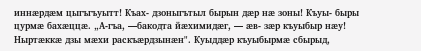иннæрдæм цыгъгъуытт! Къах- дзоныгътыл бырын дæр нæ зоны! Къуы- быры цурмæ бахæццæ. „А-гъа, —бакодта йæхимидæг, — æв- зæр къуыбыр нæу! Ныртæккæ дзы мæхи раскъæрдзынæн". Куыддæр къуыбырмæ сбырыд,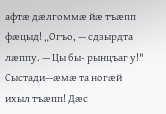афтæ дæлгоммæ йæ тъæпп фæцыд! „Огъо, — сдзырдта лæппу. — Цы бы- рынцъаг у!" Сыстади—æмæ та ногæй ихыл тъæпп! Дæс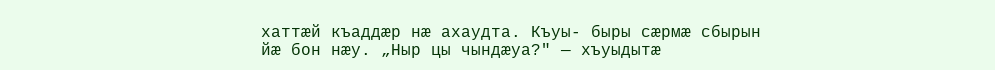хаттæй къаддæр нæ ахаудта. Къуы- быры сæрмæ сбырын йæ бон нæу. „Ныр цы чындæуа?" — хъуыдытæ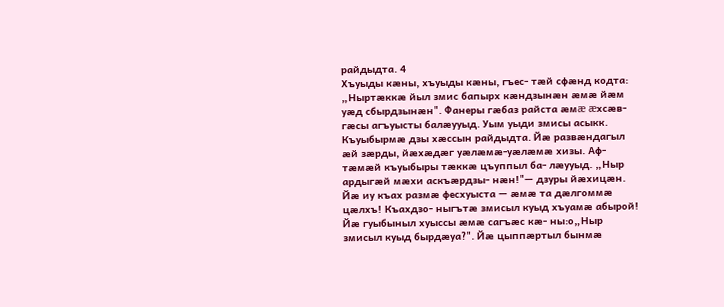райдыдта. 4
Хъуыды кæны, хъуыды кæны, гъес- тæй сфæнд кодта: „Ныртæккæ йыл змис бапырх кæндзынæн æмæ йæм уæд сбырдзынæн". Фанеры гæбаз райста æмæ æхсæв- гæсы агъуысты балæууыд. Уым уыди змисы асыкк. Къуыбырмæ дзы хæссын райдыдта. Йæ развæндагыл æй зæрды, йæхæдæг уæлæмæ-уæлæмæ хизы. Аф- тæмæй къуыбыры тæккæ цъуппыл ба- лæууыд. „Ныр ардыгæй мæхи аскъæрдзы- нæн!"— дзуры йæхицæн. Йæ иу къах размæ фесхуыста — æмæ та дæлгоммæ цæлхъ! Къахдзо- ныгътæ змисыл куыд хъуамæ абырой! Йæ гуыбыныл хуыссы æмæ сагъæс кæ- ны:о„Ныр змисыл куыд бырдæуа?". Йæ цыппæртыл бынмæ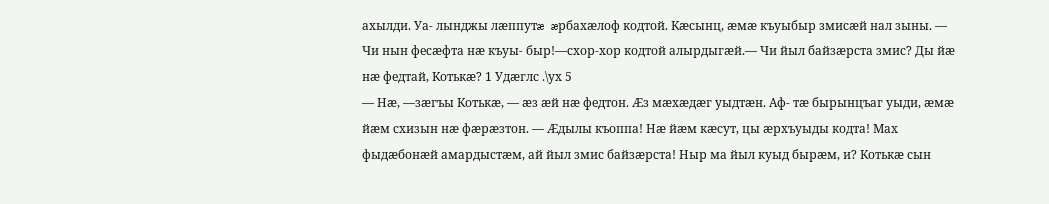ахылди. Уа- лынджы лæппутæ æрбахæлоф кодтой. Кæсынц, æмæ къуыбыр змисæй нал зыны. — Чи нын фесæфта нæ къуы- быр!—схор-хор кодтой алырдыгæй.— Чи йыл байзæрста змис? Ды йæ нæ федтай, Котькæ? 1 Удæглс .\ух 5
— Нæ, —зæгъы Котькæ, — æз æй нæ федтон. Æз мæхæдæг уыдтæн. Аф- тæ бырынцъаг уыди, æмæ йæм схизын нæ фæрæзтон. — Æдылы къоппа! Нæ йæм кæсут, цы æрхъуыды кодта! Мах фыдæбонæй амардыстæм, ай йыл змис байзæрста! Ныр ма йыл куыд бырæм, и? Котькæ сын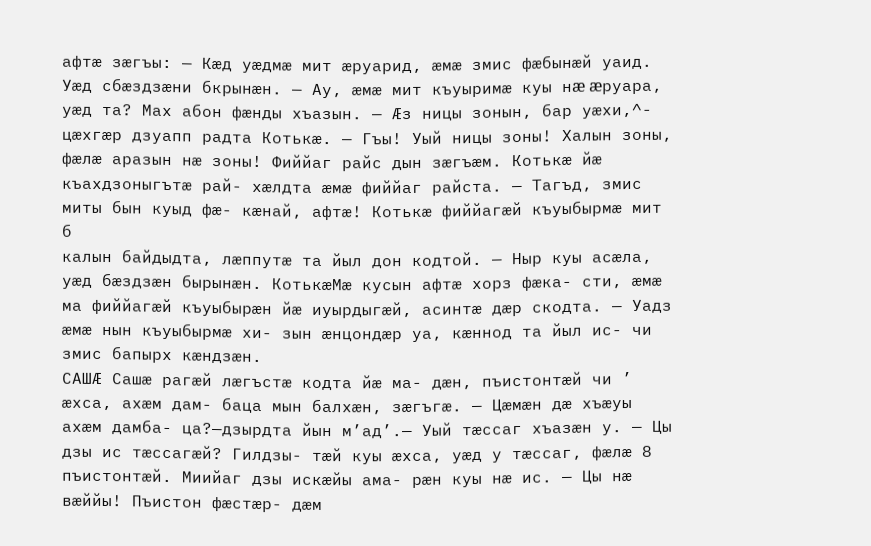афтæ зæгъы: — Кæд уæдмæ мит æруарид, æмæ змис фæбынæй уаид. Уæд сбæздзæни бкрынæн. — Ау, æмæ мит къуыримæ куы нæ æруара, уæд та? Мах абон фæнды хъазын. — Æз ницы зонын, бар уæхи,^- цæхгæр дзуапп радта Котькæ. — Гъы! Уый ницы зоны! Халын зоны, фæлæ аразын нæ зоны! Фиййаг райс дын зæгъæм. Котькæ йæ къахдзоныгътæ рай- хæлдта æмæ фиййаг райста. — Тагъд, змис миты бын куыд фæ- кæнай, афтæ! Котькæ фиййагæй къуыбырмæ мит б
калын байдыдта, лæппутæ та йыл дон кодтой. — Ныр куы асæла, уæд бæздзæн бырынæн. КотькæМæ кусын афтæ хорз фæка- сти, æмæ ма фиййагæй къуыбырæн йæ иуырдыгæй, асинтæ дæр скодта. — Уадз æмæ нын къуыбырмæ хи- зын æнцондæр уа, кæннод та йыл ис- чи змис бапырх кæндзæн.
САШÆ Сашæ рагæй лæгъстæ кодта йæ ма- дæн, пъистонтæй чи ’ æхса, ахæм дам- баца мын балхæн, зæгъгæ. — Цæмæн дæ хъæуы ахæм дамба- ца?—дзырдта йын м’ад’.— Уый тæссаг хъазæн у. — Цы дзы ис тæссагæй? Гилдзы- тæй куы æхса, уæд у тæссаг, фæлæ 8
пъистонтæй. Миийаг дзы искæйы ама- рæн куы нæ ис. — Цы нæ вæййы! Пъистон фæстæр- дæм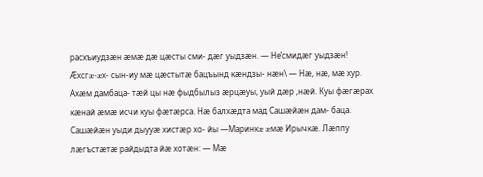расхъиудзæн æмæ дæ цæсты сми- дæг уыдзæн. — Не’смидæг уыдзæн! Æхсгæ-æх- сын-иу мæ цæстытæ бацъынд кæндзы- нæн\ — Нæ, нæ, мæ хур. Ахæм дамбаца- тæй цы нæ фыдбылыз æрцæуы, уый дæр ,нæй. Куы фæгæрах кæнай æмæ исчи куы фæтæрса. Нæ балхæдта мад Сашæйæн дам- баца. Сашæйæн уыди дыууæ хистæр хо- йы —Маринкæ æмæ Ирычкæ. Лæппу лæгъстæтæ райдыдта йæ хотæн: — Мæ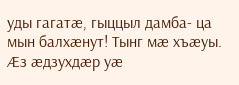уды гагатæ, гыццыл дамба- ца мын балхæнут! Тынг мæ хъæуы. Æз æдзухдæр уæ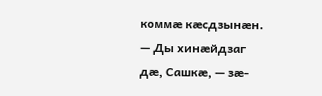коммæ кæсдзынæн. — Ды хинæйдзаг дæ, Сашкæ, — зæ-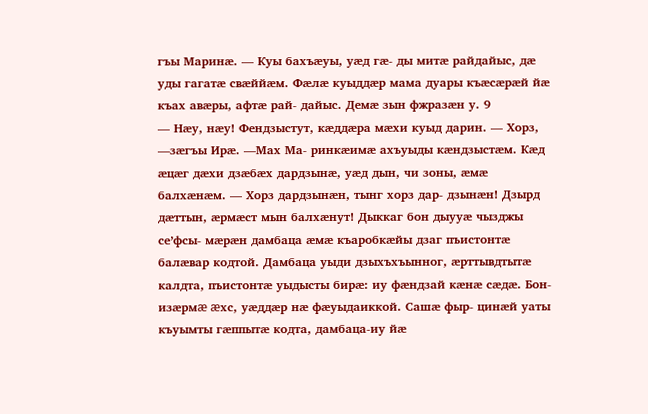гъы Маринæ. — Куы бахъæуы, уæд гæ- ды митæ райдайыс, дæ уды гагатæ свæййæм. Фæлæ куыддæр мама дуары къæсæрæй йæ къах авæры, афтæ рай- дайыс. Демæ зын фжразæн у. 9
— Нæу, нæу! Фендзыстут, кæддæра мæхи куыд дарин. — Хорз, —зæгъы Ирæ. —Мах Ма- ринкæимæ ахъуыды кæндзыстæм. Кæд æцæг дæхи дзæбæх дардзынæ, уæд дын, чи зоны, æмæ балхæнæм. — Хорз дардзынæн, тынг хорз дар- дзынæн! Дзырд дæттын, æрмæст мын балхæнут! Дыккаг бон дыууæ чызджы се’фсы- мæрæн дамбаца æмæ къаробкæйы дзаг пъистонтæ балæвар кодтой. Дамбаца уыди дзыхъхъынног, æрттывдтытæ калдта, пъистонтæ уыдысты бирæ: иу фæндзай кæнæ сæдæ. Бон-изæрмæ æхс, уæддæр нæ фæуыдаиккой. Сашæ фыр- цинæй уаты къуымты гæппытæ кодта, дамбаца-иу йæ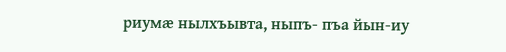риумæ нылхъывта, ныпъ- пъа йын-иу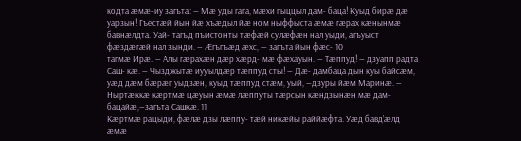кодта æмæ-иу загъта: — Мæ уды гага, мæхи гыццыл дам- баца! Куыд бирæ дæ уарзын! Гъестæй йын йæ хъæдыл йæ ном ныффыста æмæ гæрах кæнынмæ бавнæлдта. Уай- тагъд пъистонты тæфæй сулæфæн нал уыди, агъуыст фæздæгæй нал зынди. — Æгъгъæд æхс, — загъта йын фæс- 10
тагмæ Ирæ. — Алы гæрахæн дæр хæрд- мæ фæхауын. — Тæппуд! — дзуапп радта Саш- кæ. — Чызджытæ иууылдæр тæппуд сты! — Дæ- дамбаца дын куы байсæм, уæд дæм бæрæг уыдзæн, куыд тæппуд стæм, уый, —дзуры йæм Маринæ. — Ныртæккæ кæртмæ цæуын æмæ лæппуты тæрсын кæндзынæн мæ дам- бацайæ,—загъта Сашкæ. 11
Кæртмæ рацыди, фæлæ дзы лæппу- тæй никæйы раййæфта. Уæд бавд’æлд æмæ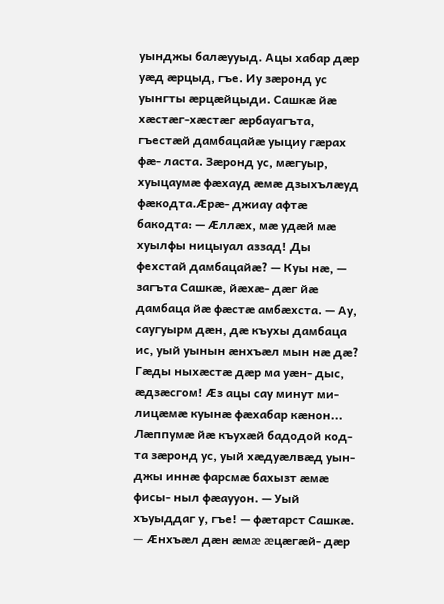уынджы балæууыд. Ацы хабар дæр уæд æрцыд, гъе. Иу зæронд ус уынгты æрцæйцыди. Сашкæ йæ хæстæг-хæстæг æрбауагъта, гъестæй дамбацайæ уыциу гæрах фæ- ласта. Зæронд ус, мæгуыр, хуыцаумæ фæхауд æмæ дзыхълæуд фæкодта.Æрæ- джиау афтæ бакодта: — Æллæх, мæ удæй мæ хуылфы ницыуал аззад! Ды фехстай дамбацайæ? — Куы нæ, — загъта Сашкæ, йæхæ- дæг йæ дамбаца йæ фæстæ амбæхста. — Ау, саугуырм дæн, дæ къухы дамбаца ис, уый уынын æнхъæл мын нæ дæ? Гæды ныхæстæ дæр ма уæн- дыс, æдзæсгом! Æз ацы сау минут ми- лицæмæ куынæ фæхабар кæнон... Лæппумæ йæ къухæй бадодой код- та зæронд ус, уый хæдуæлвæд уын- джы иннæ фарсмæ бахызт æмæ фисы- ныл фæаууон. — Уый хъуыддаг у, гъе! — фæтарст Сашкæ. — Æнхъæл дæн æмæ æцæгæй- дæр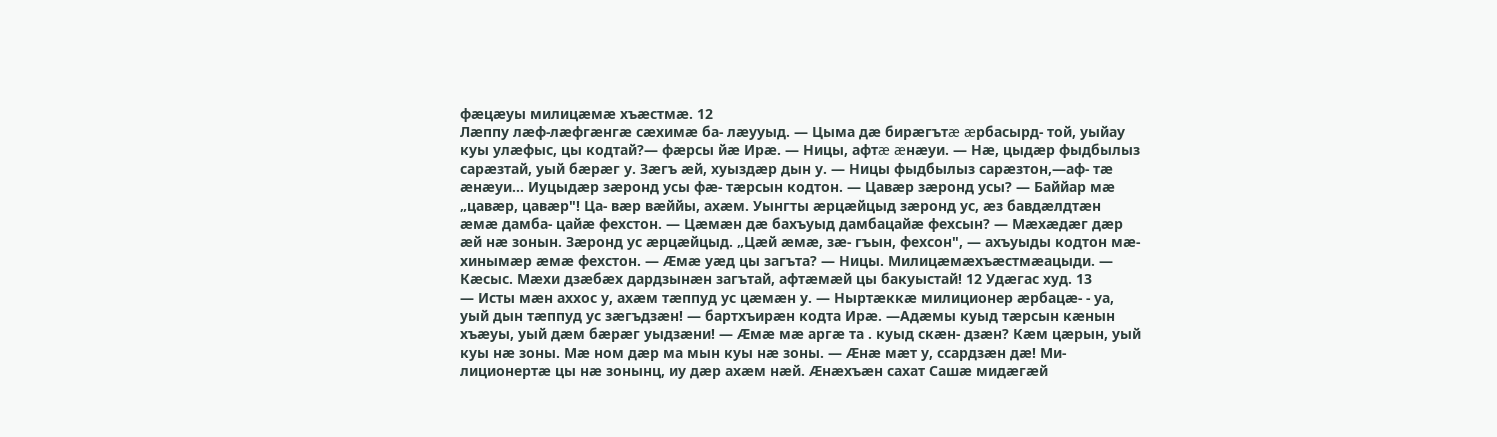фæцæуы милицæмæ хъæстмæ. 12
Лæппу лæф-лæфгæнгæ сæхимæ ба- лæууыд. — Цыма дæ бирæгътæ æрбасырд- той, уыйау куы улæфыс, цы кодтай?— фæрсы йæ Ирæ. — Ницы, афтæ æнæуи. — Нæ, цыдæр фыдбылыз сарæзтай, уый бæрæг у. Зæгъ æй, хуыздæр дын у. — Ницы фыдбылыз сарæзтон,—аф- тæ æнæуи... Иуцыдæр зæронд усы фæ- тæрсын кодтон. — Цавæр зæронд усы? — Баййар мæ „цавæр, цавæр"! Ца- вæр вæййы, ахæм. Уынгты æрцæйцыд зæронд ус, æз бавдæлдтæн æмæ дамба- цайæ фехстон. — Цæмæн дæ бахъуыд дамбацайæ фехсын? — Мæхæдæг дæр æй нæ зонын. Зæронд ус æрцæйцыд. „Цæй æмæ, зæ- гъын, фехсон", — ахъуыды кодтон мæ- хинымæр æмæ фехстон. — Æмæ уæд цы загъта? — Ницы. Милицæмæхъæстмæацыди. — Кæсыс. Мæхи дзæбæх дардзынæн загътай, афтæмæй цы бакуыстай! 12 Удæгас худ. 13
— Исты мæн аххос у, ахæм тæппуд ус цæмæн у. — Ныртæккæ милиционер æрбацæ- - уа, уый дын тæппуд ус зæгъдзæн! — бартхъирæн кодта Ирæ. —Адæмы куыд тæрсын кæнын хъæуы, уый дæм бæрæг уыдзæни! — Æмæ мæ аргæ та . куыд скæн- дзæн? Кæм цæрын, уый куы нæ зоны. Мæ ном дæр ма мын куы нæ зоны. — Æнæ мæт у, ссардзæн дæ! Ми- лиционертæ цы нæ зонынц, иу дæр ахæм нæй. Æнæхъæн сахат Сашæ мидæгæй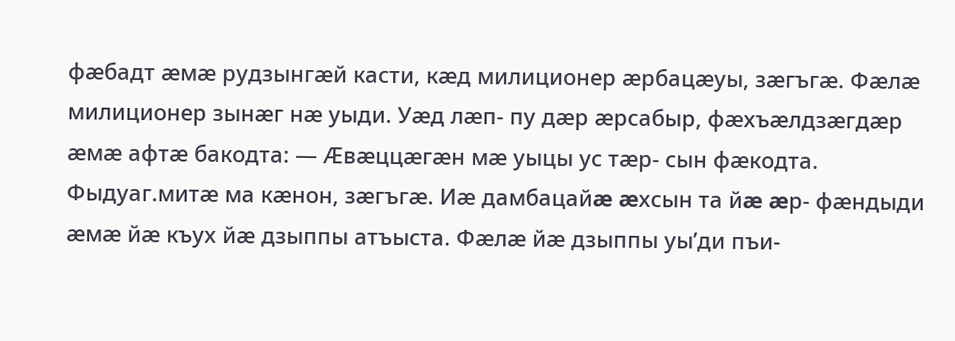фæбадт æмæ рудзынгæй касти, кæд милиционер æрбацæуы, зæгъгæ. Фæлæ милиционер зынæг нæ уыди. Уæд лæп- пу дæр æрсабыр, фæхъæлдзæгдæр æмæ афтæ бакодта: — Æвæццæгæн мæ уыцы ус тæр- сын фæкодта. Фыдуаг.митæ ма кæнон, зæгъгæ. Иæ дамбацайæ æхсын та йæ æр- фæндыди æмæ йæ къух йæ дзыппы атъыста. Фæлæ йæ дзыппы уы’ди пъи-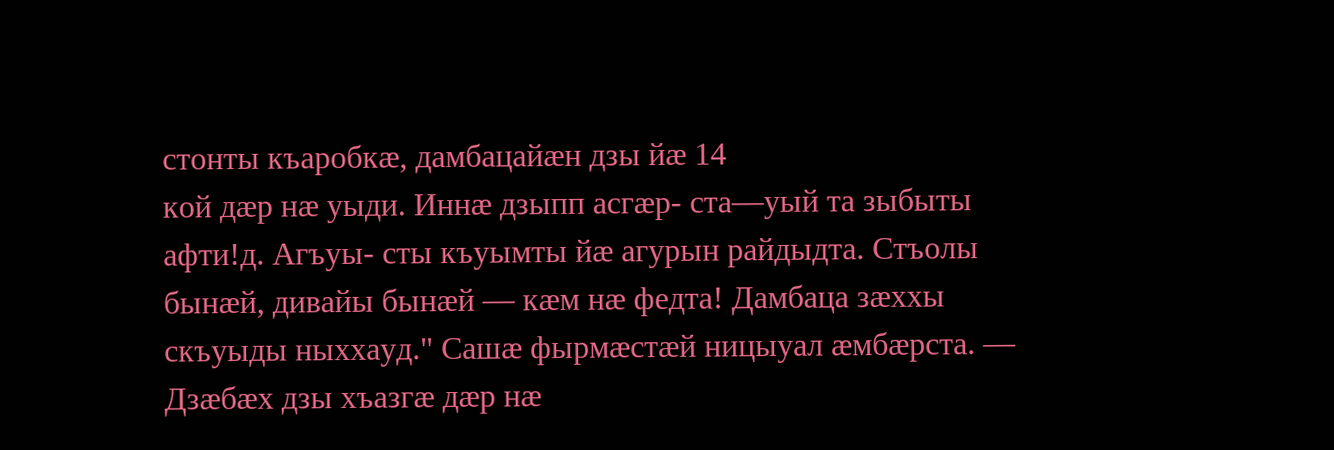стонты къаробкæ, дамбацайæн дзы йæ 14
кой дæр нæ уыди. Иннæ дзыпп асгæр- ста—уый та зыбыты афти!д. Агъуы- сты къуымты йæ агурын райдыдта. Стъолы бынæй, дивайы бынæй — кæм нæ федта! Дамбаца зæххы скъуыды ныххауд." Сашæ фырмæстæй ницыуал æмбæрста. — Дзæбæх дзы хъазгæ дæр нæ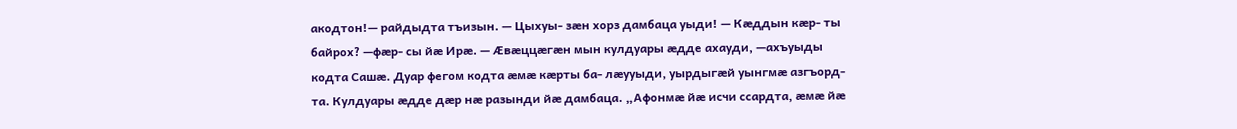акодтон!— райдыдта тъизын. — Цыхуы- зæн хорз дамбаца уыди! — Кæддын кæр- ты байрох? —фæр- сы йæ Ирæ. — Æвæццæгæн мын кулдуары æдде ахауди, —ахъуыды кодта Сашæ. Дуар фегом кодта æмæ кæрты ба- лæууыди, уырдыгæй уынгмæ азгъорд- та. Кулдуары æдде дæр нæ разынди йæ дамбаца. „Афонмæ йæ исчи ссардта, æмæ йæ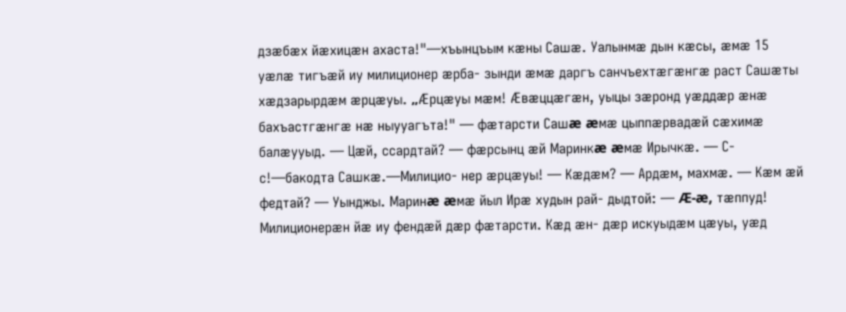дзæбæх йæхицæн ахаста!"—хъынцъым кæны Сашæ. Уалынмæ дын кæсы, æмæ 15
уæлæ тигъæй иу милиционер æрба- зынди æмæ даргъ санчъехтæгæнгæ раст Сашæты хæдзарырдæм æрцæуы. „Æрцæуы мæм! Æвæццæгæн, уыцы зæронд уæддæр æнæ бахъастгæнгæ нæ ныууагъта!" — фæтарсти Сашæ æмæ цыппæрвадæй сæхимæ балæууыд. — Цæй, ссардтай? — фæрсынц æй Маринкæ æмæ Ирычкæ. — С-с!—бакодта Сашкæ.—Милицио- нер æрцæуы! — Кæдæм? — Ардæм, махмæ. — Кæм æй федтай? — Уынджы. Маринæ æмæ йыл Ирæ худын рай- дыдтой: — Æ-æ, тæппуд! Милиционерæн йæ иу фендæй дæр фæтарсти. Кæд æн- дæр искуыдæм цæуы, уæд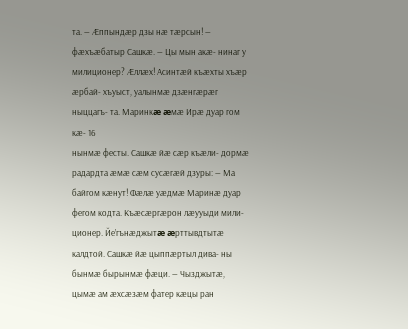та. — Æппындæр дзы нæ тæрсын! — фæхъæбатыр Сашкæ. — Цы мын акæ- нинаг у милиционер? Æллæх! Асинтæй къæхты хъæр æрбай- хъуыст, уалынмæ дзæнгæрæг ныццагъ- та. Маринкæ æмæ Ирæ дуар гом кæ- 16
нынмæ фесты. Сашкæ йæ сæр къæли- дормæ радардта æмæ сæм сусæгæй дзуры: — Ма байгом кæнут! Фæлæ уæдмæ Маринæ дуар фегом кодта. Къæсæргæрон лæууыди мили- ционер. Йе’гънæджытæ æрттывдтытæ калдтой. Сашкæ йæ цыппæртыл дива- ны бынмæ бырынмæ фæци. — Чызджытæ, цымæ ам æхсæзæм фатер кæцы ран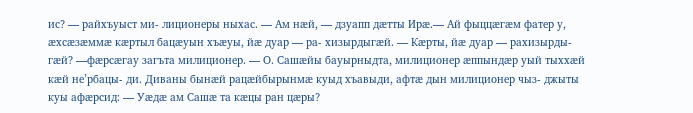ис? — райхъуыст ми- лиционеры ныхас. — Ам нæй, — дзуапп дæтты Ирæ.— Ай фыццæгæм фатер у, æхсæзæммæ кæртыл бацæуын хъæуы, йæ дуар — ра- хизырдыгæй. — Кæрты, йæ дуар — рахизырды- гæй? —фæрсæгау загъта милиционер. — О. Сашæйы бауырныдта, милиционер æппындæр уый тыххæй кæй не’рбацы- ди. Диваны бынæй рацæйбырынмæ куыд хъавыди, афтæ дын милиционер чыз- джыты куы афæрсид: — Уæдæ ам Сашæ та кæцы ран цæры?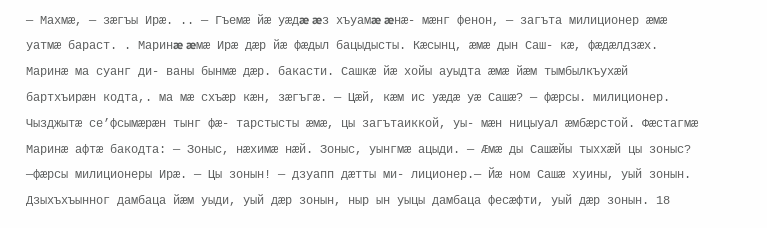— Махмæ, — зæгъы Ирæ. .. — Гъемæ йæ уæдæ æз хъуамæ æнæ- мæнг фенон, — загъта милиционер æмæ уатмæ бараст. . Маринæ æмæ Ирæ дæр йæ фæдыл бацыдысты. Кæсынц, æмæ дын Саш- кæ, фæдæлдзæх. Маринæ ма суанг ди- ваны бынмæ дæр. бакасти. Сашкæ йæ хойы ауыдта æмæ йæм тымбылкъухæй бартхъирæн кодта,. ма мæ схъæр кæн, зæгъгæ. — Цæй, кæм ис уæдæ уæ Сашæ? — фæрсы. милиционер. Чызджытæ се’фсымæрæн тынг фæ- тарстысты æмæ, цы загътаиккой, уы- мæн ницыуал æмбæрстой. Фæстагмæ Маринæ афтæ бакодта: — Зоныс, нæхимæ нæй. Зоныс, уынгмæ ацыди. — Æмæ ды Сашæйы тыххæй цы зоныс? —фæрсы милиционеры Ирæ. — Цы зонын! — дзуапп дæтты ми- лиционер.— Йæ ном Сашæ хуины, уый зонын. Дзыхъхъынног дамбаца йæм уыди, уый дæр зонын, ныр ын уыцы дамбаца фесæфти, уый дæр зонын. 18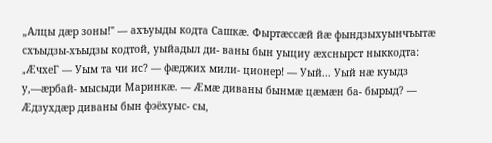„Алцы дæр зоны!" — ахъуыды кодта Сашкæ. Фыртæссæй йæ фындзыхуынчъытæ схъыдзы-хъыдзы кодтой, уыйадыл ди- ваны бын уыциу æхснырст ныккодта: „ÆчхеГ — Уым та чи ис? — фæджих мили- ционер! — Уый... Уый нæ куыдз у,—æрбай- мысыди Маринкæ. — Æмæ диваны бынмæ цæмæн ба- бырыд? — Æдзухдæр диваны бын фэёхуыс- сы,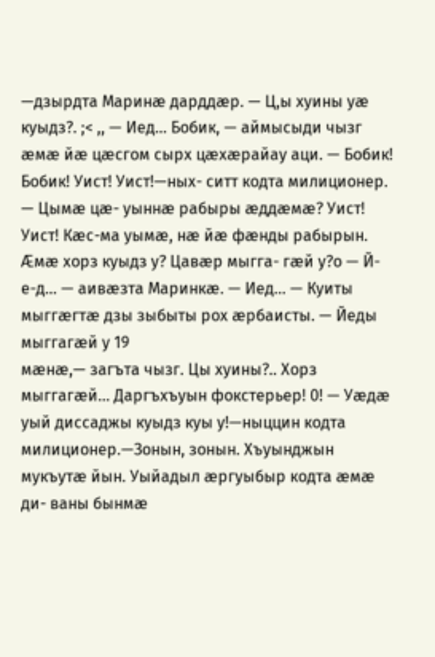—дзырдта Маринæ дарддæр. — Ц,ы хуины уæ куыдз?. ;< ,, — Иед... Бобик, — аймысыди чызг æмæ йæ цæсгом сырх цæхæрайау аци. — Бобик! Бобик! Уист! Уист!—ных- ситт кодта милиционер. — Цымæ цæ- уыннæ рабыры æддæмæ? Уист! Уист! Кæс-ма уымæ, нæ йæ фæнды рабырын. Æмæ хорз куыдз у? Цавæр мыгга- гæй у?о — Й-е-д... — аивæзта Маринкæ. — Иед... — Куиты мыггæгтæ дзы зыбыты рох æрбаисты. — Йеды мыггагæй у 19
мæнæ,— загъта чызг. Цы хуины?.. Хорз мыггагæй... Даргъхъуын фокстерьер! 0! — Уæдæ уый диссаджы куыдз куы у!—ныццин кодта милиционер.—Зонын, зонын. Хъуынджын мукъутæ йын. Уыйадыл æргуыбыр кодта æмæ ди- ваны бынмæ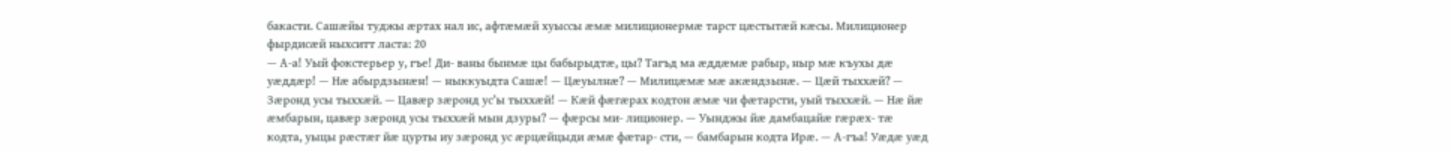бакасти. Сашæйы туджы æртах нал ис, афтæмæй хуыссы æмæ милиционермæ тарст цæстытæй кæсы. Милиционер фырдисæй ныхситт ласта: 20
— А-а! Уый фокстерьер у, гъе! Ди- ваны бынмæ цы бабырыдтæ, цы? Тагъд ма æддæмæ рабыр, ныр мæ къухы дæ уæддæр! — Нæ абырдзынæн! — ныккуыдта Сашæ! — Цæуылнæ? — Милицæмæ мæ акæндзынæ. — Цæй тыххæй? — Зæронд усы тыххæй. — Цавæр зæронд ус’ы тыххæй! — Кæй фæгæрах кодтон æмæ чи фæтарсти, уый тыххæй. — Нæ йæ æмбарын, цавæр зæронд усы тыххæй мын дзуры? — фæрсы ми- лиционер. — Уынджы йæ дамбацайæ гæрæх- тæ кодта, уыцы рæстæг йæ цурты иу зæронд ус æрцæйцыди æмæ фæтар- сти, — бамбарын кодта Ирæ. — А-гъа! Уæдæ уæд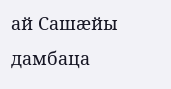ай Сашæйы дамбаца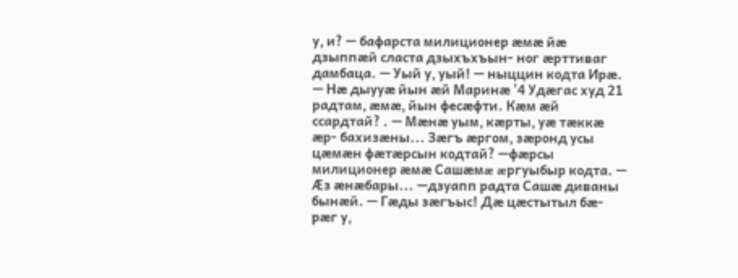у, и? — бафарста милиционер æмæ йæ дзыппæй сласта дзыхъхъын- ног æрттиваг дамбаца. — Уый у, уый! — ныццин кодта Ирæ. — Нæ дыууæ йын æй Маринæ '4 Удæгас худ 21
радтам, æмæ, йын фесæфти. Кæм æй ссардтай? . — Мæнæ уым, кæрты, уæ тæккæ æр- бахизæны... Зæгъ æргом, зæронд усы цæмæн фæтæрсын кодтай? —фæрсы милиционер æмæ Сашæмæ æргуыбыр кодта. — Æз æнæбары... —дзуапп радта Сашæ диваны бынæй. — Гæды зæгъыс! Дæ цæстытыл бæ- рæг у,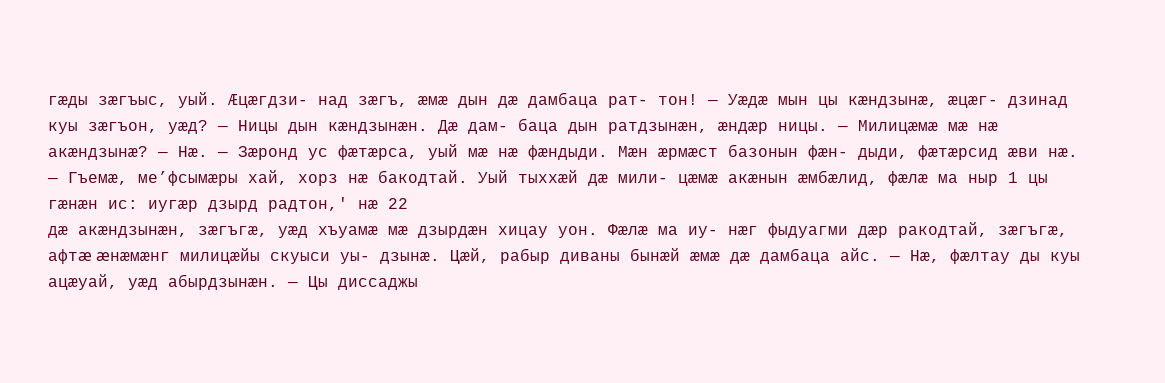гæды зæгъыс, уый. Æцæгдзи- над зæгъ, æмæ дын дæ дамбаца рат- тон! — Уæдæ мын цы кæндзынæ, æцæг- дзинад куы зæгъон, уæд? — Ницы дын кæндзынæн. Дæ дам- баца дын ратдзынæн, æндæр ницы. — Милицæмæ мæ нæ акæндзынæ? — Нæ. — Зæронд ус фæтæрса, уый мæ нæ фæндыди. Мæн æрмæст базонын фæн- дыди, фæтæрсид æви нæ. — Гъемæ, ме’фсымæры хай, хорз нæ бакодтай. Уый тыххæй дæ мили- цæмæ акæнын æмбæлид, фæлæ ма ныр 1 цы гæнæн ис: иугæр дзырд радтон,' нæ 22
дæ акæндзынæн, зæгъгæ, уæд хъуамæ мæ дзырдæн хицау уон. Фæлæ ма иу- нæг фыдуагми дæр ракодтай, зæгъгæ, афтæ æнæмæнг милицæйы скуыси уы- дзынæ. Цæй, рабыр диваны бынæй æмæ дæ дамбаца айс. — Нæ, фæлтау ды куы ацæуай, уæд абырдзынæн. — Цы диссаджы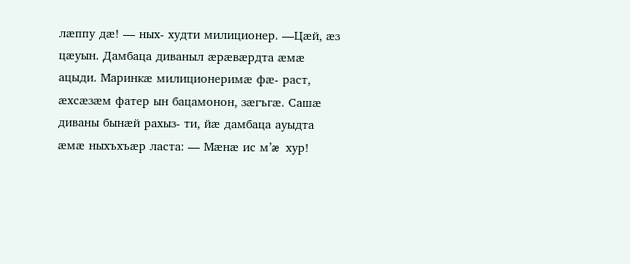лæппу дæ! — ных- худти милиционер. —Цæй, æз цæуын. Дамбаца диваныл æрæвæрдта æмæ ацыди. Маринкæ милиционеримæ фæ- раст, æхсæзæм фатер ын бацамонон, зæгъгæ. Сашæ диваны бынæй рахыз- ти, йæ дамбаца ауыдта æмæ ныхъхъæр ласта: — Мæнæ ис м’æ хур!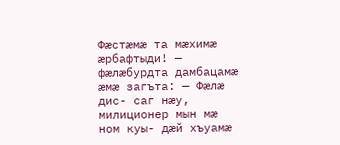Фæстæмæ та мæхимæ æрбафтыди! — фæлæбурдта дамбацамæ æмæ загъта: — Фæлæ дис- саг нæу, милиционер мын мæ ном куы- дæй хъуамæ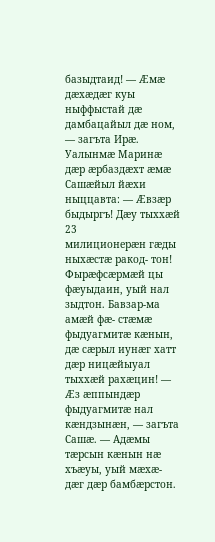базыдтаид! — Æмæ дæхæдæг куы ныффыстай дæ дамбацайыл дæ ном, — загъта Ирæ. Уалынмæ Маринæ дæр æрбаздæхт æмæ Сашæйыл йæхи ныццавта: — Æвзæр быдыргъ! Дæу тыххæй 23
милиционерæн гæды ныхæстæ ракод- тон! Фырæфсæрмæй цы фæуыдаин, уый нал зыдтон. Бавзар-ма амæй фæ- стæмæ фыдуагмитæ кæнын, дæ сæрыл иунæг хатт дæр ницæйыуал тыххæй рахæцин! — Æз æппындæр фыдуагмитæ нал кæндзынæн, — загъта Сашæ. — Адæмы тæрсын кæнын нæ хъæуы, уый мæхæ- дæг дæр бамбæрстон.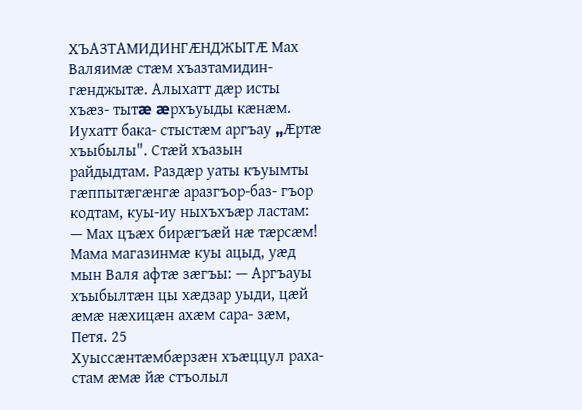ХЪАЗТАМИДИНГÆНДЖЫТÆ Мах Валяимæ стæм хъазтамидин- гæнджытæ. Алыхатт дæр исты хъæз- тытæ æрхъуыды кæнæм. Иухатт бака- стыстæм аргъау „Æртæ хъыбылы". Стæй хъазын райдыдтам. Раздæр уаты къуымты гæппытæгæнгæ аразгъор-баз- гъор кодтам, куы-иу ныхъхъæр ластам: — Мах цъæх бирæгъæй нæ тæрсæм! Мама магазинмæ куы ацыд, уæд мын Валя афтæ зæгъы: — Аргъауы хъыбылтæн цы хæдзар уыди, цæй æмæ нæхицæн ахæм сара- зæм, Петя. 25
Хуыссæнтæмбæрзæн хъæццул раха- стам æмæ йæ стъолыл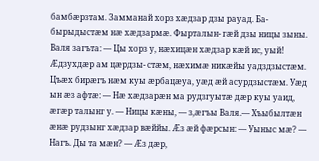бамбæрзтам. Замманай хорз хæдзар дзы рауад. Ба- бырыдыстæм нæ хæдзармæ. Фырталын- гæй дзы ницы зыны. Валя загъта: — Цы хорз у, нæхицæн хæдзар кæй ис, уый! Æдзухдæр ам цæрдзы- стæм, нæхимæ никæйы уадздзыстæм. Цъæх бирæгъ нæм куы æрбацæуа, уæд æй асурдзыстæм. Уæд ын æз афтæ: — Нæ хæдзарæн ма рудзгуытæ дæр куы уаид, æгæр талынг у. — Ницы кæны, — з,æгъы Валя.— Хъыбылтæн æнæ рудзынг хæдзар вæййы. Æз æй фæрсын: — Уыныс мæ? — Нагъ. Ды та мæн? — Æз дæр,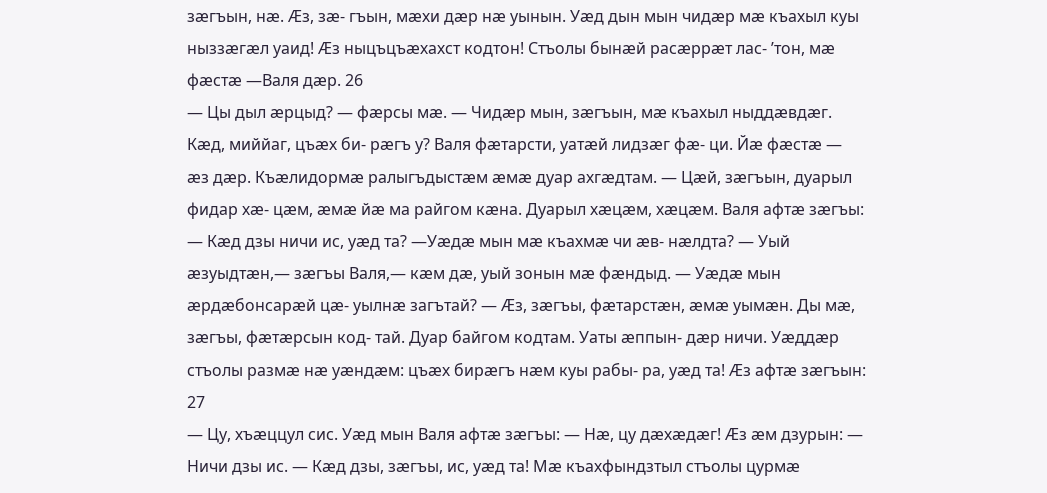зæгъын, нæ. Æз, зæ- гъын, мæхи дæр нæ уынын. Уæд дын мын чидæр мæ къахыл куы ныззæгæл уаид! Æз ныцъцъæхахст кодтон! Стъолы бынæй расæррæт лас- ’тон, мæ фæстæ —Валя дæр. 26
— Цы дыл æрцыд? — фæрсы мæ. — Чидæр мын, зæгъын, мæ къахыл ныддæвдæг. Кæд, миййаг, цъæх би- рæгъ у? Валя фæтарсти, уатæй лидзæг фæ- ци. Йæ фæстæ — æз дæр. Къæлидормæ ралыгъдыстæм æмæ дуар ахгæдтам. — Цæй, зæгъын, дуарыл фидар хæ- цæм, æмæ йæ ма райгом кæна. Дуарыл хæцæм, хæцæм. Валя афтæ зæгъы: — Кæд дзы ничи ис, уæд та? —Уæдæ мын мæ къахмæ чи æв- нæлдта? — Уый æзуыдтæн,— зæгъы Валя,— кæм дæ, уый зонын мæ фæндыд. — Уæдæ мын æрдæбонсарæй цæ- уылнæ загътай? — Æз, зæгъы, фæтарстæн, æмæ уымæн. Ды мæ, зæгъы, фæтæрсын код- тай. Дуар байгом кодтам. Уаты æппын- дæр ничи. Уæддæр стъолы размæ нæ уæндæм: цъæх бирæгъ нæм куы рабы- ра, уæд та! Æз афтæ зæгъын: 27
— Цу, хъæццул сис. Уæд мын Валя афтæ зæгъы: — Нæ, цу дæхæдæг! Æз æм дзурын: — Ничи дзы ис. — Кæд дзы, зæгъы, ис, уæд та! Мæ къахфындзтыл стъолы цурмæ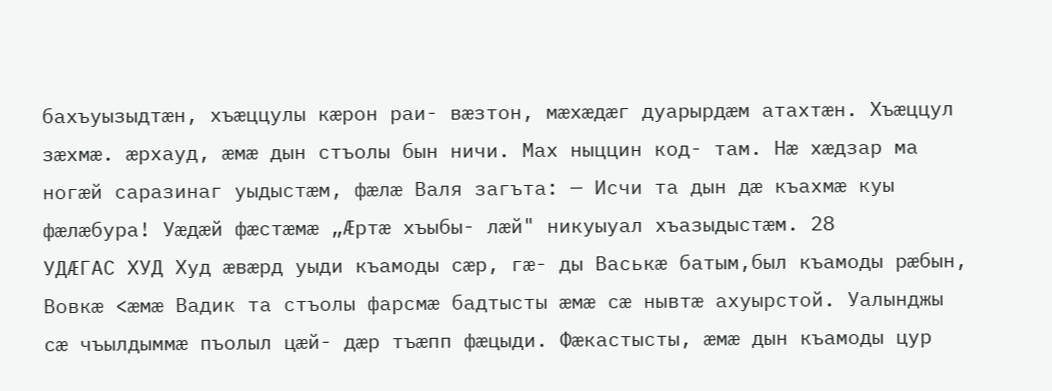бахъуызыдтæн, хъæццулы кæрон раи- вæзтон, мæхæдæг дуарырдæм атахтæн. Хъæццул зæхмæ. æрхауд, æмæ дын стъолы бын ничи. Мах ныццин код- там. Нæ хæдзар ма ногæй саразинаг уыдыстæм, фæлæ Валя загъта: — Исчи та дын дæ къахмæ куы фæлæбура! Уæдæй фæстæмæ „Æртæ хъыбы- лæй" никуыуал хъазыдыстæм. 28
УДÆГАС ХУД Худ æвæрд уыди къамоды сæр, гæ- ды Васькæ батым,был къамоды рæбын, Вовкæ <æмæ Вадик та стъолы фарсмæ бадтысты æмæ сæ нывтæ ахуырстой. Уалынджы сæ чъылдыммæ пъолыл цæй- дæр тъæпп фæцыди. Фæкастысты, æмæ дын къамоды цур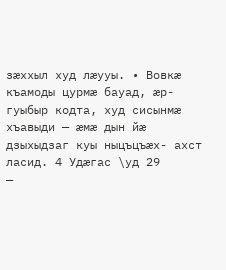зæххыл худ лæууы. • Вовкæ къамоды цурмæ бауад, æр- гуыбыр кодта, худ сисынмæ хъавыди — æмæ дын йæ дзыхыдзаг куы ныцъцъæх- ахст ласид. 4 Удæгас \уд 29
—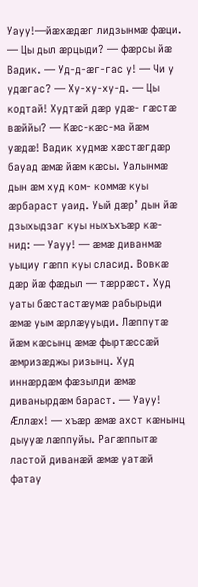Уауу!—йæхæдæг лидзынмæ фæци. — Цы дыл æрцыди? — фæрсы йæ Вадик. — Уд-д-æг-гас у! — Чи у удæгас? — Ху-ху-ху-д. — Цы кодтай! Худтæй дæр удæ- гæстæ вæййы? — Кæс-кæс-ма йæм уæдæ! Вадик худмæ хæстæгдæр бауад æмæ йæм кæсы. Уалынмæ дын æм худ ком- коммæ куы æрбараст уаид. Уый дæр’ дын йæ дзыхыдзаг куы ныхъхъæр кæ- нид: — Уауу! — æмæ диванмæ уыциу гæпп куы сласид. Вовкæ дæр йæ фæдыл — тæррæст. Худ уаты бæстастæумæ рабырыди æмæ уым æрлæууыди. Лæппутæ йæм кæсынц æмæ фыртæссæй æмризæджы ризынц. Худ иннæрдæм фæзылди æмæ диванырдæм бараст. — Уауу! Æллæх! — хъæр æмæ ахст кæнынц дыууæ лæппуйы. Рагæппытæ ластой диванæй æмæ уатæй фатау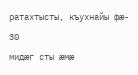ратахтысты, къухнайы фæ- 30
мидæг сты æмæ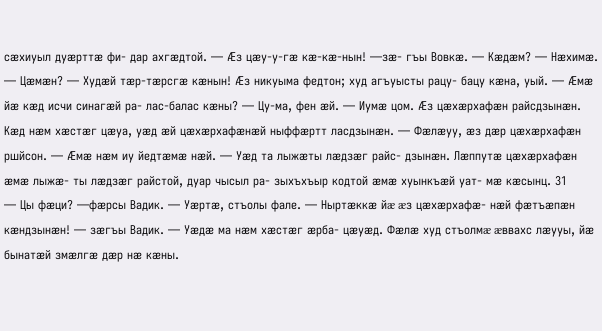сæхиуыл дуæрттæ фи- дар ахгæдтой. — Æз цæу-у-гæ кæ-кæ-нын! —зæ- гъы Вовкæ. — Кæдæм? — Нæхимæ. — Цæмæн? — Худæй тæр-тæрсгæ кæнын! Æз никуыма федтон; худ агъуысты рацу- бацу кæна, уый. — Æмæ йæ кæд исчи синагæй ра- лас-балас кæны? — Цу-ма, фен æй. — Иумæ цом. Æз цæхæрхафæн райсдзынæн. Кæд нæм хæстæг цæуа, уæд æй цæхæрхафæнæй ныффæртт ласдзынæн. — Фæлæуу, æз дæр цæхæрхафæн ршйсон. — Æмæ нæм иу йедтæмæ нæй. — Уæд та лыжæты лæдзæг райс- дзынæн. Лæппутæ цæхæрхафæн æмæ лыжæ- ты лæдзæг райстой, дуар чысыл ра- зыхъхъыр кодтой æмæ хуынкъæй уат- мæ кæсынц. 31
— Цы фæци? —фæрсы Вадик. — Уæртæ, стъолы фале. — Ныртæккæ йæ æз цæхæрхафæ- нæй фæтъæпæн кæндзынæн! — зæгъы Вадик. — Уæдæ ма нæм хæстæг æрба- цæуæд. Фæлæ худ стъолмæ æввахс лæууы, йæ бынатæй змæлгæ дæр нæ кæны.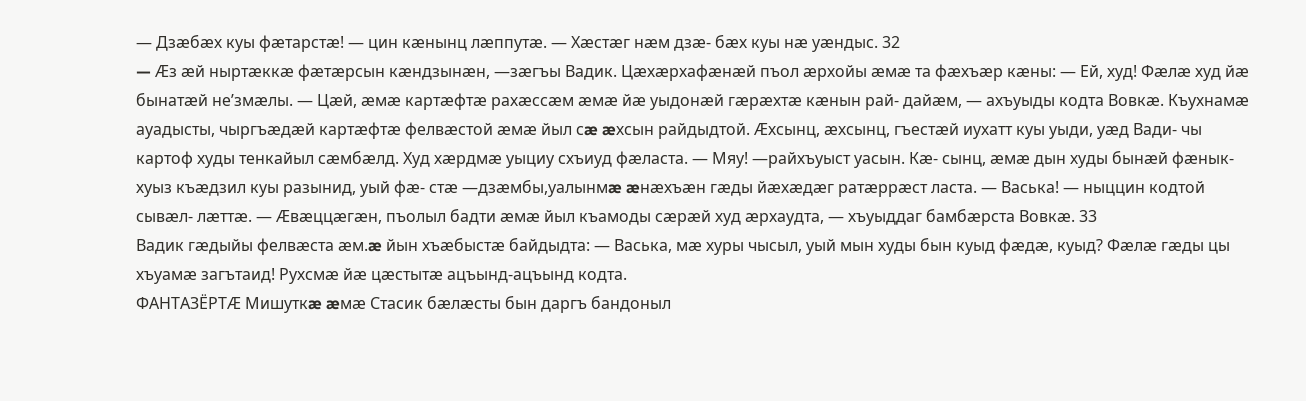— Дзæбæх куы фæтарстæ! — цин кæнынц лæппутæ. — Хæстæг нæм дзæ- бæх куы нæ уæндыс. 32
— Æз æй ныртæккæ фæтæрсын кæндзынæн, —зæгъы Вадик. Цæхæрхафæнæй пъол æрхойы æмæ та фæхъæр кæны: — Ей, худ! Фæлæ худ йæ бынатæй не’змæлы. — Цæй, æмæ картæфтæ рахæссæм æмæ йæ уыдонæй гæрæхтæ кæнын рай- дайæм, — ахъуыды кодта Вовкæ. Къухнамæ ауадысты, чыргъæдæй картæфтæ фелвæстой æмæ йыл сæ æхсын райдыдтой. Æхсынц, æхсынц, гъестæй иухатт куы уыди, уæд Вади- чы картоф худы тенкайыл сæмбæлд. Худ хæрдмæ уыциу схъиуд фæласта. — Мяу! —райхъуыст уасын. Кæ- сынц, æмæ дын худы бынæй фæнык- хуыз къæдзил куы разынид, уый фæ- стæ —дзæмбы,уалынмæ æнæхъæн гæды йæхæдæг ратæррæст ласта. — Васька! — ныццин кодтой сывæл- лæттæ. — Æвæццæгæн, пъолыл бадти æмæ йыл къамоды сæрæй худ æрхаудта, — хъуыддаг бамбæрста Вовкæ. 33
Вадик гæдыйы фелвæста æм.æ йын хъæбыстæ байдыдта: — Васька, мæ хуры чысыл, уый мын худы бын куыд фæдæ, куыд? Фæлæ гæды цы хъуамæ загътаид! Рухсмæ йæ цæстытæ ацъынд-ацъынд кодта.
ФАНТАЗЁРТÆ Мишуткæ æмæ Стасик бæлæсты бын даргъ бандоныл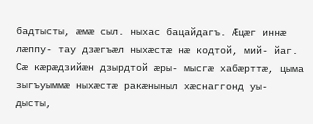бадтысты, æмæ сыл. ныхас бацайдагъ. Æцæг иннæ лæппу- тау дзæгъæл ныхæстæ нæ кодтой, мий- йаг. Сæ кæрæдзийæн дзырдтой æры- мысгæ хабæрттæ, цыма зыгъуыммæ ныхæстæ ракæныныл хæснаггонд уы- дысты,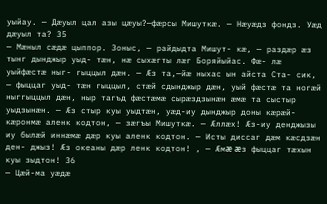уыйау. — Дæуыл цал азы цæуы?—фæрсы Мишуткæ. — Нæуæдз фондз. Уæд дæуыл та? 35
— Мæныл сæдæ цыппор. Зоныс, — райдыдта Мишут- кæ, — раздæр æз тынг дынджыр уыд- тæн, нæ сыхæгты лæг Боряйыйас. Фæ- лæ уыйфæстæ ныг- гыццыл дæн. — Æз та,—йæ ныхас ын айста Ста- сик, — фыццаг уыд- тæн гыццыл, стæй сдынджыр дæн, уый фæстæ та ногæй ныггыццыл дæн, ныр тагъд фæстæмæ сырæздзынæн æмæ та сыстыр уыдзынæн. — Æз стыр куы уыдтæн, уæд-иу дынджыр доны кæрæй-кæронмæ аленк кодтон, — зæгъы Мишуткæ. — Æллæх! Æз-иу денджызы иу былæй иннæмæ дæр куы аленк кодтон. — Исты диссаг дæм кæсдзæн ден- джыз! Æз океаны дæр ленк кодтон! , — Æмæ æз фыццаг тæхын куы зыдтон! 36
— Цæй-ма уæдæ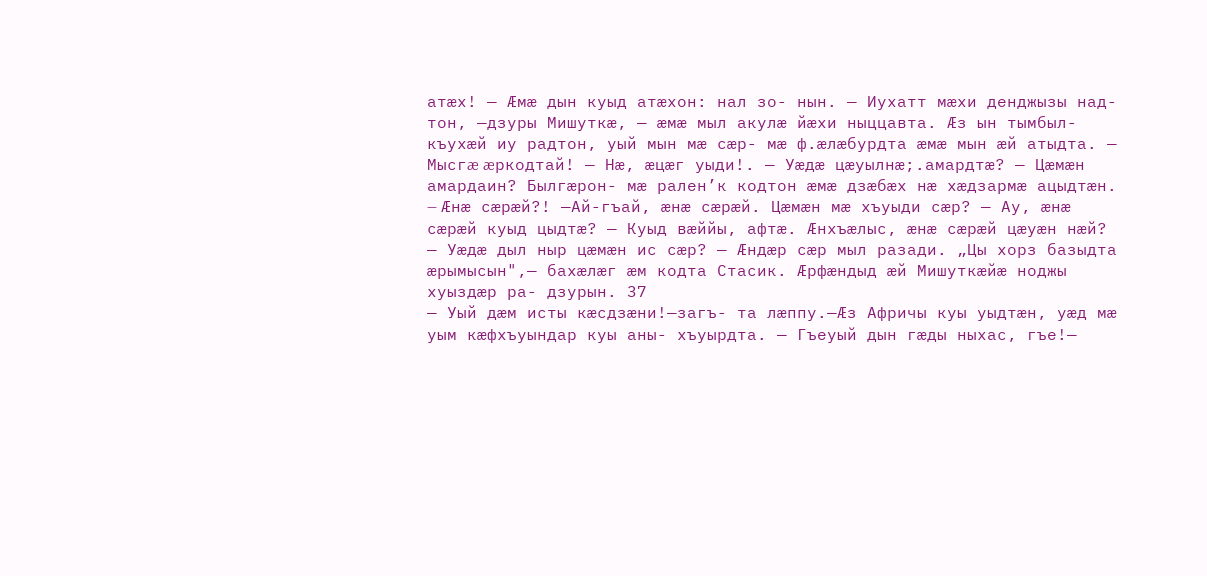атæх! — Æмæ дын куыд атæхон: нал зо- нын. — Иухатт мæхи денджызы над- тон, —дзуры Мишуткæ, — æмæ мыл акулæ йæхи ныццавта. Æз ын тымбыл- къухæй иу радтон, уый мын мæ сæр- мæ ф.æлæбурдта æмæ мын æй атыдта. — Мысгæ æркодтай! — Нæ, æцæг уыди!. — Уæдæ цæуылнæ;.амардтæ? — Цæмæн амардаин? Былгæрон- мæ рален’к кодтон æмæ дзæбæх нæ хæдзармæ ацыдтæн. — Æнæ сæрæй?! —Ай-гъай, æнæ сæрæй. Цæмæн мæ хъуыди сæр? — Ау, æнæ сæрæй куыд цыдтæ? — Куыд вæййы, афтæ. Æнхъæлыс, æнæ сæрæй цæуæн нæй? — Уæдæ дыл ныр цæмæн ис сæр? — Æндæр сæр мыл разади. „Цы хорз базыдта æрымысын",— бахæлæг æм кодта Стасик. Æрфæндыд æй Мишуткæйæ ноджы хуыздæр ра- дзурын. 37
— Уый дæм исты кæсдзæни!—загъ- та лæппу.—Æз Афричы куы уыдтæн, уæд мæ уым кæфхъуындар куы аны- хъуырдта. — Гъеуый дын гæды ныхас, гъе!—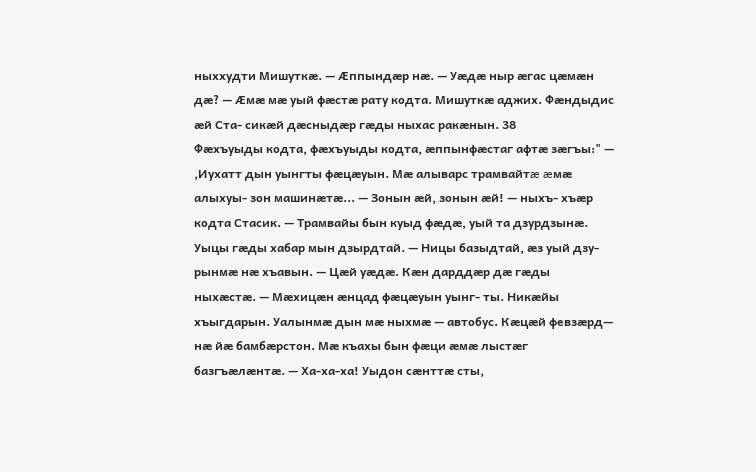ныххудти Мишуткæ. — Æппындæр нæ. — Уæдæ ныр æгас цæмæн дæ? — Æмæ мæ уый фæстæ рату кодта. Мишуткæ аджих. Фæндыдис æй Ста- сикæй дæсныдæр гæды ныхас ракæнын. 38
Фæхъуыды кодта, фæхъуыды кодта, æппынфæстаг афтæ зæгъы:" — ,Иухатт дын уынгты фæцæуын. Мæ алыварс трамвайтæ æмæ алыхуы- зон машинæтæ... — Зонын æй, зонын æй! — ныхъ- хъæр кодта Стасик. — Трамвайы бын куыд фæдæ, уый та дзурдзынæ. Уыцы гæды хабар мын дзырдтай. — Ницы базыдтай, æз уый дзу- рынмæ нæ хъавын. — Цæй уæдæ. Кæн дарддæр дæ гæды ныхæстæ. — Мæхицæн æнцад фæцæуын уынг- ты. Никæйы хъыгдарын. Уалынмæ дын мæ ныхмæ — автобус. Кæцæй февзæрд— нæ йæ бамбæрстон. Мæ къахы бын фæци æмæ лыстæг базгъæлæнтæ. — Ха-ха-ха! Уыдон сæнттæ сты,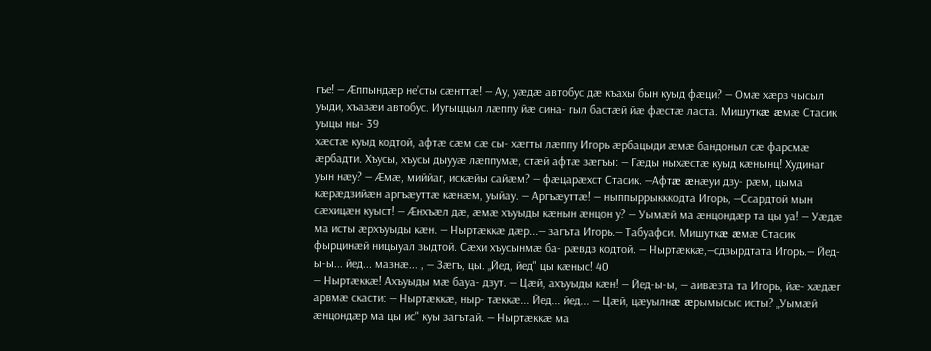гъе! — Æппындæр не’сты сæнттæ! — Ау, уæдæ автобус дæ къахы бын куыд фæци? — Омæ хæрз чысыл уыди, хъазæи автобус. Иугыццыл лæппу йæ сина- гыл бастæй йæ фæстæ ласта. Мишуткæ æмæ Стасик уыцы ны- 39
хæстæ куыд кодтой, афтæ сæм сæ сы- хæгты лæппу Игорь æрбацыди æмæ бандоныл сæ фарсмæ æрбадти. Хъусы, хъусы дыууæ лæппумæ, стæй афтæ зæгъы: — Гæды ныхæстæ куыд кæнынц! Худинаг уын нæу? — Æмæ, миййаг, искæйы сайæм? — фæцарæхст Стасик. —Афтæ æнæуи дзу- рæм, цыма кæрæдзийæн аргъæуттæ кæнæм, уыйау. — Аргъæуттæ! — ныппыррыкккодта Игорь, —Ссардтой мын сæхицæн куыст! — Æнхъæл дæ, æмæ хъуыды кæнын æнцон у? — Уымæй ма æнцондæр та цы уа! — Уæдæ ма исты æрхъуыды кæн. — Ныртæккæ дæр...— загъта Игорь.— Табуафси. Мишуткæ æмæ Стасик фырцинæй ницыуал зыдтой. Сæхи хъусынмæ ба- рæвдз кодтой. — Ныртæккæ,—сдзырдтата Игорь.— Йед-ы-ы... йед... мазнæ... , — Зæгъ, цы. „Йед, йед" цы кæныс! 40
— Ныртæккæ! Ахъуыды мæ бауа- дзут. — Цæй, ахъуыды кæн! — Йед-ы-ы, — аивæзта та Игорь, йæ- хæдæг арвмæ скасти: — Ныртæккæ, ныр- тæккæ... Йед... йед... — Цæй, цæуылнæ æрымысыс исты? „Уымæй æнцондæр ма цы ис" куы загътай. — Ныртæккæ ма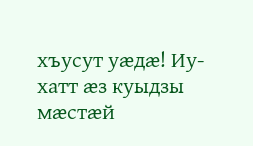хъусут уæдæ! Иу- хатт æз куыдзы мæстæй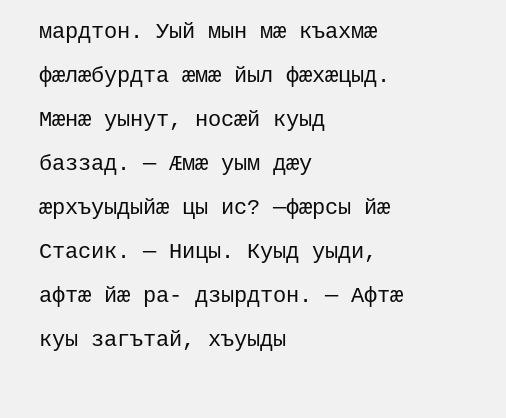мардтон. Уый мын мæ къахмæ фæлæбурдта æмæ йыл фæхæцыд. Мæнæ уынут, носæй куыд баззад. — Æмæ уым дæу æрхъуыдыйæ цы ис? —фæрсы йæ Стасик. — Ницы. Куыд уыди, афтæ йæ ра- дзырдтон. — Афтæ куы загътай, хъуыды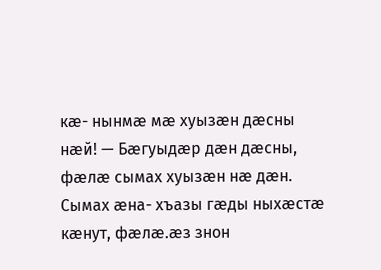кæ- нынмæ мæ хуызæн дæсны нæй! — Бæгуыдæр дæн дæсны, фæлæ сымах хуызæн нæ дæн. Сымах æна- хъазы гæды ныхæстæ кæнут, фæлæ.æз знон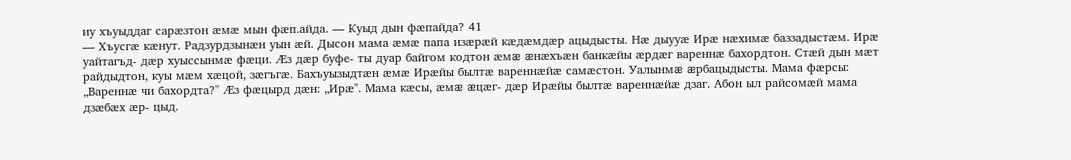иу хъуыддаг сарæзтон æмæ мын фæп.айда. — Куыд дын фæпайда? 41
— Хъусгæ кæнут. Радзурдзынæн уын æй. Дысон мама æмæ папа изæрæй кæдæмдæр ацыдысты. Нæ дыууæ Ирæ нæхимæ баззадыстæм. Ирæ уайтагъд- дæр хуыссынмæ фæци. Æз дæр буфе- ты дуар байгом кодтон æмæ æнæхъæн банкæйы æрдæг вареннæ бахордтон. Стæй дын мæт райдыдтон, куы мæм хæцой, зæгъгæ. Бахъуызыдтæн æмæ Ирæйы былтæ вареннæйæ самæстон. Уалынмæ æрбацыдысты. Мама фæрсы: „Вареннæ чи бахордта?" Æз фæцырд дæн: „Ирæ". Мама кæсы, æмæ æцæг- дæр Ирæйы былтæ вареннæйæ дзаг. Абон ыл райсомæй мама дзæбæх æр- цыд.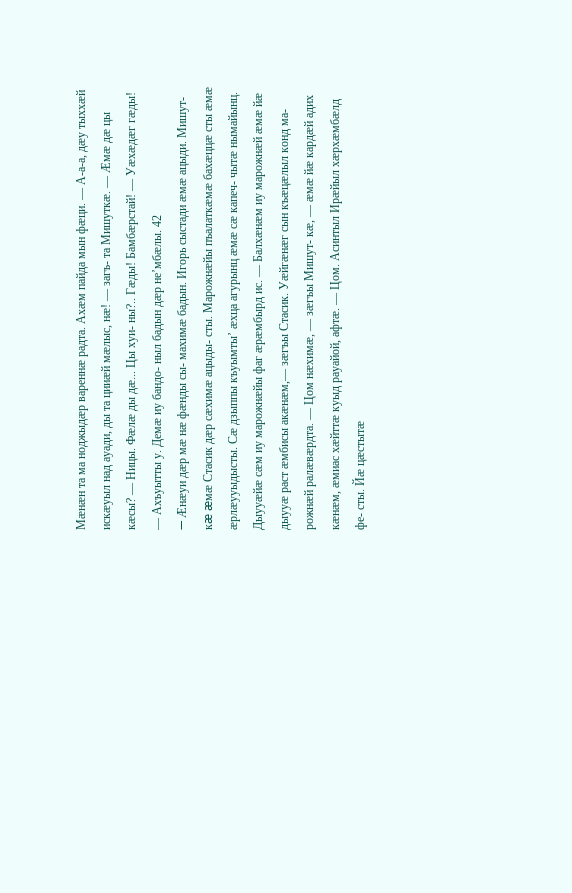Мæнæн та ма ноджыдæр вареннæ радта. Ахæм пайда мын фæци. — А-а-а, дæу тыххæй искæуыл над ауади, ды та цииæй мæлыс, нæ! — загъ- та Мишуткæ. — Æмæ дæ цы кæсы? — Ницы. Фæлæ ды дæ... Цы хуи- ны?.. Гæды! Бамбæрстай! — Уæхæдæг гæды! — Ахъуытты у. Демæ иу бандо- ныл бадын дæр не’мбæлы. 42
— Æнæуи дæр мæ нæ фæнды сы- махимæ бадын. Игорь сыстади æмæ ацыди. Мишут- кæ æмæ Стасик дæр сæхимæ ацыды- сты. Марожнæйы пъалаткæмæ бахæццæ сты æмæ æрлæууыдысты. Сæ дзыппы къуымты’ æхца агурынц æмæ сæ капеч- чытæ нымайынц. Дыууæйæ сæм иу марожнæйы фаг æрæмбырд ис. — Балхæнæм иу марожнæй æмæ йæ дыууæ раст æмбисы акæнæм,— зæгъы Стасик. Уæйгæнæг сын къæцæлыл конд ма- рожнæй ралæвæрдта. — Цом нæхимæ, — зæгъы Мишут- кæ, — æмæ йæ кардæй адих кæнæм, æмиас хæйттæ куыд рауайой, афтæ. — Цом. Асинтыл Ирæйыл хæрхæмбæлд фе- сты. Йæ цæстытæ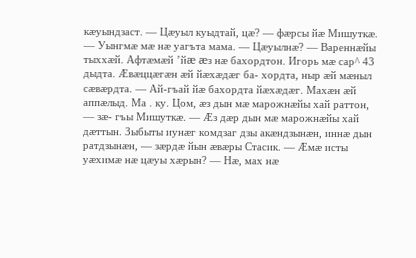кæуындзаст. — Цæуыл куыдтай, цæ? — фæрсы йæ Мишуткæ. — Уынгмæ мæ нæ уагъта мама. — Цæуылнæ? — Вареннæйы тыххæй. Афтæмæй ’йæ æз нæ бахордтон. Игорь мæ сар^ 43
дыдта. Æвæццæгæн æй йæхæдæг ба- хордта, ныр æй мæныл сæвæрдта. — Ай-гъай йæ бахордта йæхæдæг. Махæн æй аппæлыд. Ма . ку. Цом, æз дын мæ марожнæйы хай раттон, — зæ- гъы Мишуткæ. — Æз дæр дын мæ марожнæйы хай дæттын. Зыбыты иунæг комдзаг дзы акæндзынæн, иннæ дын ратдзынæн, — зæрдæ йын æвæры Стасик. — Æмæ исты уæхимæ нæ цæуы хæрын? — Нæ, мах нæ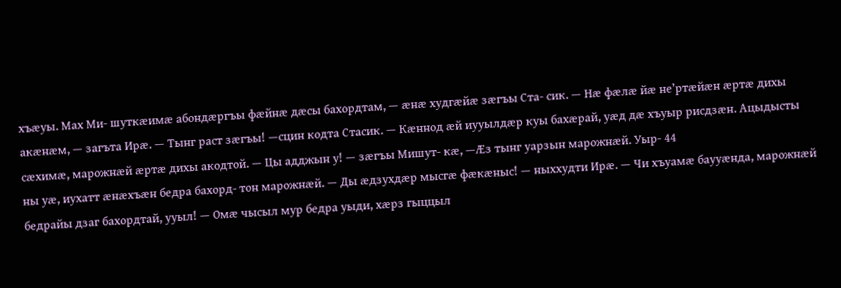хъæуы. Мах Ми- шуткæимæ абондæргъы фæйнæ дæсы бахордтам, — æнæ худгæйæ зæгъы Ста- сик. — Нæ фæлæ йæ не’ртæйæн æртæ дихы акæнæм, — загъта Ирæ. — Тынг раст зæгъы! —сцин кодта Стасик. — Кæннод æй иууылдæр куы бахæрай, уæд дæ хъуыр рисдзæн. Ацыдысты сæхимæ, марожнæй æртæ дихы акодтой. — Цы адджын у! — зæгъы Мишут- кæ, —Æз тынг уарзын марожнæй. Уыр- 44
ны уæ, иухатт æнæхъæн бедра бахорд- тон марожнæй. — Ды æдзухдæр мысгæ фæкæныс! — ныххудти Ирæ. — Чи хъуамæ баууæнда, марожнæй бедрайы дзаг бахордтай, ууыл! — Омæ чысыл мур бедра уыди, хæрз гыццыл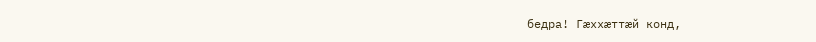бедра! Гæххæттæй конд,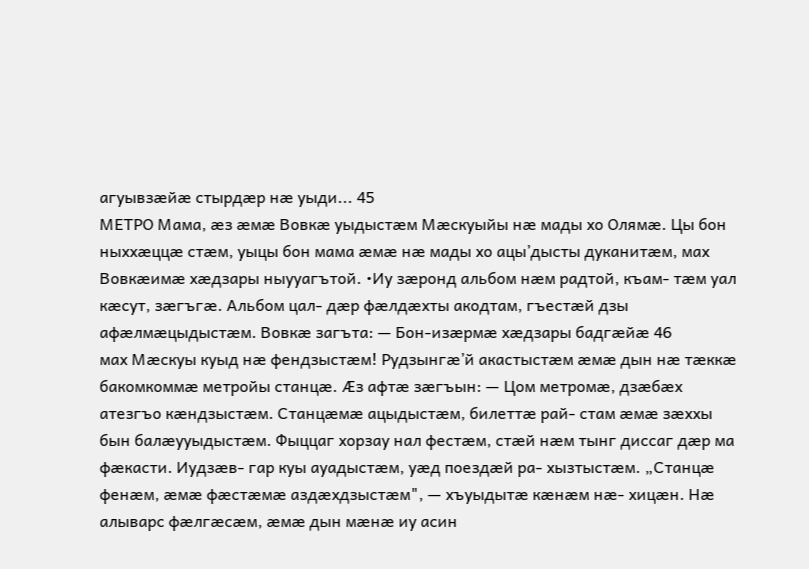агуывзæйæ стырдæр нæ уыди... 45
МЕТРО Мама, æз æмæ Вовкæ уыдыстæм Мæскуыйы нæ мады хо Олямæ. Цы бон ныххæццæ стæм, уыцы бон мама æмæ нæ мады хо ацы’дысты дуканитæм, мах Вовкæимæ хæдзары ныууагътой. •Иу зæронд альбом нæм радтой, къам- тæм уал кæсут, зæгъгæ. Альбом цал- дæр фæлдæхты акодтам, гъестæй дзы афæлмæцыдыстæм. Вовкæ загъта: — Бон-изæрмæ хæдзары бадгæйæ 46
мах Мæскуы куыд нæ фендзыстæм! Рудзынгæ’й акастыстæм æмæ дын нæ тæккæ бакомкоммæ метройы станцæ. Æз афтæ зæгъын: — Цом метромæ, дзæбæх атезгъо кæндзыстæм. Станцæмæ ацыдыстæм, билеттæ рай- стам æмæ зæххы бын балæууыдыстæм. Фыццаг хорзау нал фестæм, стæй нæм тынг диссаг дæр ма фæкасти. Иудзæв- гар куы ауадыстæм, уæд поездæй ра- хызтыстæм. „Станцæ фенæм, æмæ фæстæмæ аздæхдзыстæм", — хъуыдытæ кæнæм нæ- хицæн. Нæ алыварс фæлгæсæм, æмæ дын мæнæ иу асин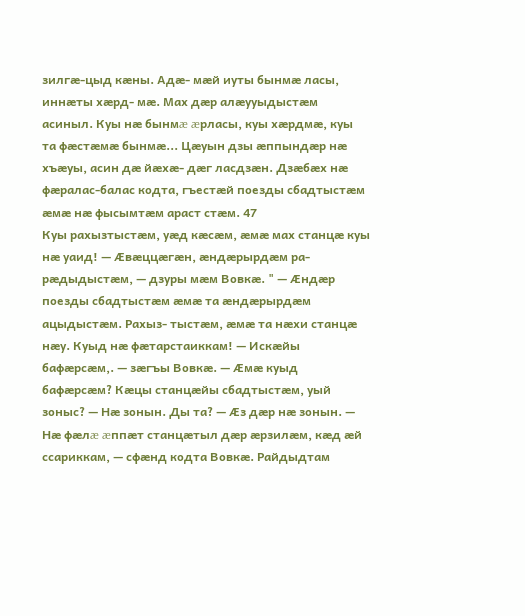зилгæ-цыд кæны. Адæ- мæй иуты бынмæ ласы, иннæты хæрд- мæ. Мах дæр алæууыдыстæм асиныл. Куы нæ бынмæ æрласы, куы хæрдмæ, куы та фæстæмæ бынмæ... Цæуын дзы æппындæр нæ хъæуы, асин дæ йæхæ- дæг ласдзæн. Дзæбæх нæ фæралас-балас кодта, гъестæй поезды сбадтыстæм æмæ нæ фысымтæм араст стæм. 47
Куы рахызтыстæм, уæд кæсæм, æмæ мах станцæ куы нæ уаид! — Æвæццæгæн, æндæрырдæм ра- рæдыдыстæм, — дзуры мæм Вовкæ. " — Æндæр поезды сбадтыстæм æмæ та æндæрырдæм ацыдыстæм. Рахыз- тыстæм, æмæ та нæхи станцæ нæу. Куыд нæ фæтарстаиккам! — Искæйы бафæрсæм,. — зæгъы Вовкæ. — Æмæ куыд бафæрсæм? Кæцы станцæйы сбадтыстæм, уый зоныс? — Нæ зонын. Ды та? — Æз дæр нæ зонын. — Нæ фæлæ æппæт станцæтыл дæр æрзилæм, кæд æй ссариккам, — сфæнд кодта Вовкæ. Райдыдтам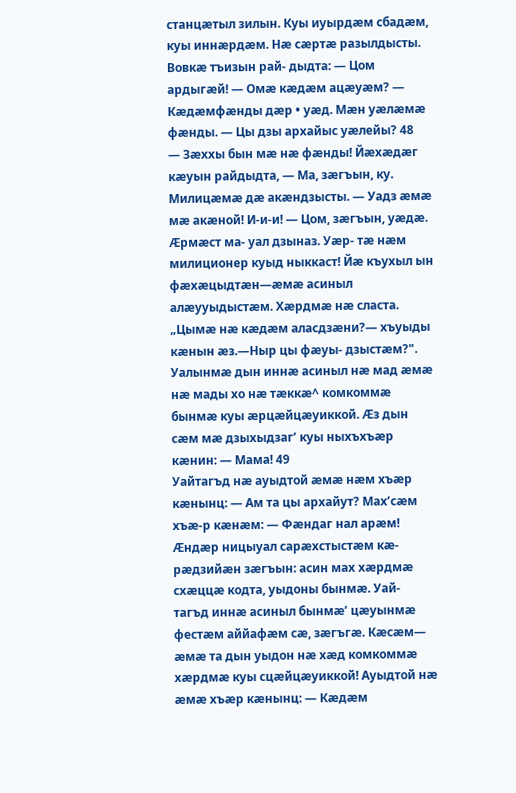станцæтыл зилын. Куы иуырдæм сбадæм, куы иннæрдæм. Нæ сæртæ разылдысты. Вовкæ тъизын рай- дыдта: — Цом ардыгæй! — Омæ кæдæм ацæуæм? — Кæдæмфæнды дæр • уæд. Мæн уæлæмæ фæнды. — Цы дзы архайыс уæлейы? 48
— Зæххы бын мæ нæ фæнды! Йæхæдæг кæуын райдыдта, — Ма, зæгъын, ку. Милицæмæ дæ акæндзысты. — Уадз æмæ мæ акæной! И-и-и! — Цом, зæгъын, уæдæ. Æрмæст ма- уал дзыназ. Уæр- тæ нæм милиционер куыд ныккаст! Йæ къухыл ын фæхæцыдтæн—æмæ асиныл алæууыдыстæм. Хæрдмæ нæ сласта. „Цымæ нæ кæдæм аласдзæни?— хъуыды кæнын æз.—Ныр цы фæуы- дзыстæм?". Уалынмæ дын иннæ асиныл нæ мад æмæ нæ мады хо нæ тæккæ^ комкоммæ бынмæ куы æрцæйцæуиккой. Æз дын сæм мæ дзыхыдзаг’ куы ныхъхъæр кæнин: — Мама! 49
Уайтагъд нæ ауыдтой æмæ нæм хъæр кæнынц: — Ам та цы архайут? Мах’сæм хъæ-р кæнæм: — Фæндаг нал арæм! Æндæр ницыуал сарæхстыстæм кæ- рæдзийæн зæгъын: асин мах хæрдмæ схæццæ кодта, уыдоны бынмæ. Уай- тагъд иннæ асиныл бынмæ’ цæуынмæ фестæм аййафæм сæ, зæгъгæ. Кæсæм— æмæ та дын уыдон нæ хæд комкоммæ хæрдмæ куы сцæйцæуиккой! Ауыдтой нæ æмæ хъæр кæнынц: — Кæдæм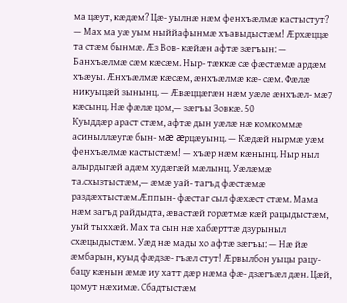ма цæут, кæдæм? Цæ- уылнæ нæм фенхъæлмæ кастыстут? — Мах ма уæ уым ныййафынмæ хъавыдыстæм! Æрхæццæ та стæм бынмæ. Æз Вов- кæйæн афтæ зæгъын: — Банхъæлмæ сæм кæсæм. Ныр- тæккæ сæ фæстæмæ ардæм хъæуы. Æнхъæлмæ кæсæм, æнхъæлмæ кæ- сæм. Фæлæ никуыцæй зынынц. — Æвæццæгæн нæм уæле æнхъæл- мæ7 кæсынц. Нæ фæлæ цом,— зæгъы Зовкæ. 50
Куыддæр араст стæм, афтæ дын уæлæ нæ комкоммæ асиныллæугæ бын- мæ æрцæуынц. — Кæдæй нырмæ уæм фенхъæлмæ кастыстæм! — хъæр нæм кæнынц. Ныр ныл алырдыгæй адæм худæгæй мæлынц. Уæлæмæ та.схызтыстæм,— æмæ уай- тагъд фæстæмæ раздæхтыстæм.Æппын- фæстаг сыл фæхæст стæм. Мама нæм загъд райдыдта, æвастæй горæтмæ кæй рацыдыстæм, уый тыххæй. Мах та сын нæ хабæрттæ дзурыныл схæцыдыстæм. Уæд нæ мады хо афтæ зæгъы: — Нæ йæ æмбарын, куыд фæдзæ- гъæл стут! Æрвылбон уыцы рацу-бацу кæнын æмæ иу хатт дæр нæма фæ- дзæгъæл дæн. Цæй, цомут нæхимæ. Сбадтыстæм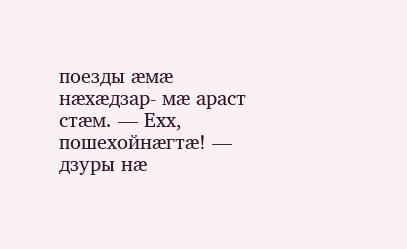поезды æмæ нæхæдзар- мæ араст стæм. — Ехх, пошехойнæгтæ! — дзуры нæ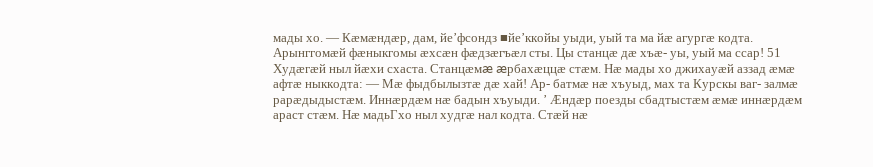мады хо. — Кæмæндæр, дам, йе’фсондз ■йе’ккойы уыди, уый та ма йæ агургæ кодта. Арынггомæй фæныкгомы æхсæн фæдзæгъæл сты. Цы станцæ дæ хъæ- уы, уый ма ссар! 51
Худæгæй ныл йæхи схаста. Станцæмæ æрбахæццæ стæм. Нæ мады хо джихауæй аззад æмæ афтæ ныккодта: — Мæ фыдбылызтæ дæ хай! Ар- батмæ нæ хъуыд, мах та Курскы ваг- залмæ рарæдыдыстæм. Иннæрдæм нæ бадын хъуыди. ’ Æндæр поезды сбадтыстæм æмæ иннæрдæм араст стæм. Нæ мадьГхо ныл худгæ нал кодта. Стæй нæ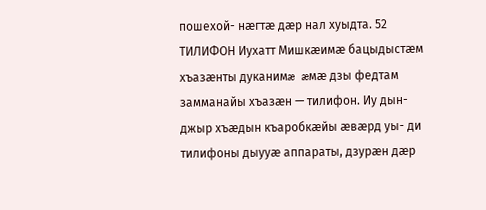пошехой- нæгтæ дæр нал хуыдта. 52
ТИЛИФОН Иухатт Мишкæимæ бацыдыстæм хъазæнты дуканимæ æмæ дзы федтам замманайы хъазæн — тилифон. Иу дын- джыр хъæдын къаробкæйы æвæрд уы- ди тилифоны дыууæ аппараты, дзурæн дæр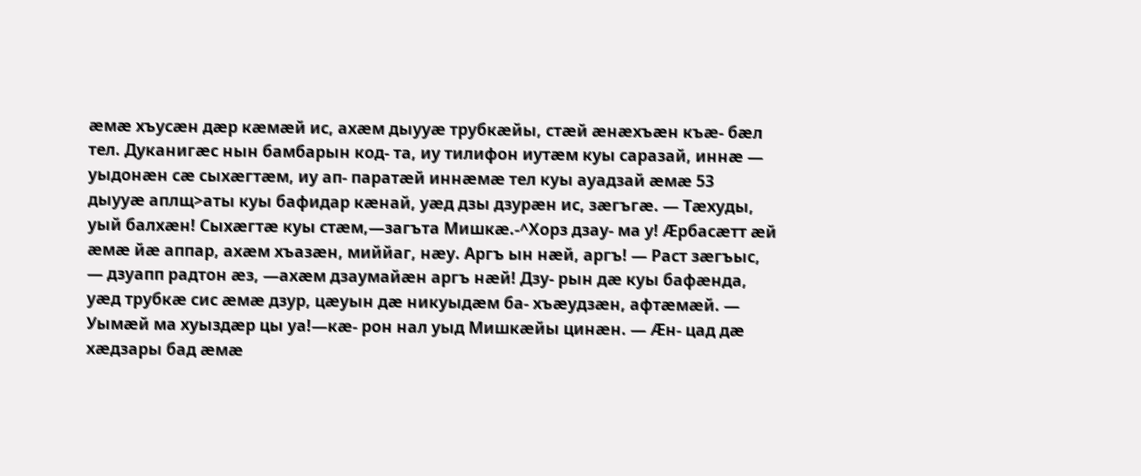æмæ хъусæн дæр кæмæй ис, ахæм дыууæ трубкæйы, стæй æнæхъæн къæ- бæл тел. Дуканигæс нын бамбарын код- та, иу тилифон иутæм куы саразай, иннæ — уыдонæн сæ сыхæгтæм, иу ап- паратæй иннæмæ тел куы ауадзай æмæ 53
дыууæ аплщ>аты куы бафидар кæнай, уæд дзы дзурæн ис, зæгъгæ. — Тæхуды, уый балхæн! Сыхæгтæ куы стæм,—загъта Мишкæ.-^Хорз дзау- ма у! Æрбасæтт æй æмæ йæ аппар, ахæм хъазæн, миййаг, нæу. Аргъ ын нæй, аргъ! — Раст зæгъыс, — дзуапп радтон æз, —ахæм дзаумайæн аргъ нæй! Дзу- рын дæ куы бафæнда, уæд трубкæ сис æмæ дзур, цæуын дæ никуыдæм ба- хъæудзæн, афтæмæй. — Уымæй ма хуыздæр цы уа!—кæ- рон нал уыд Мишкæйы цинæн. — Æн- цад дæ хæдзары бад æмæ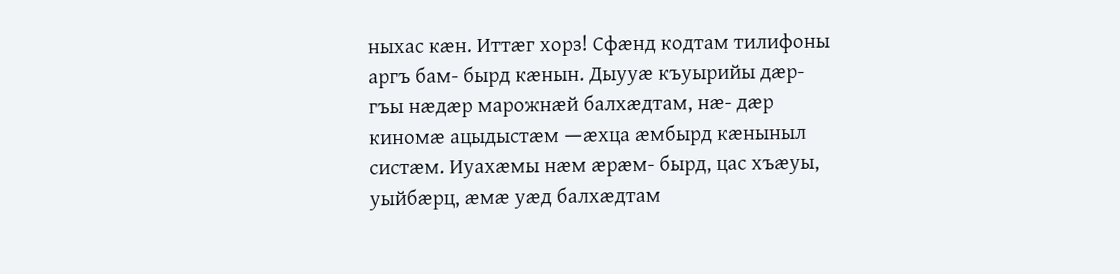ныхас кæн. Иттæг хорз! Сфæнд кодтам тилифоны аргъ бам- бырд кæнын. Дыууæ къуырийы дæр- гъы нæдæр марожнæй балхæдтам, нæ- дæр киномæ ацыдыстæм —æхца æмбырд кæныныл систæм. Иуахæмы нæм æрæм- бырд, цас хъæуы, уыйбæрц, æмæ уæд балхæдтам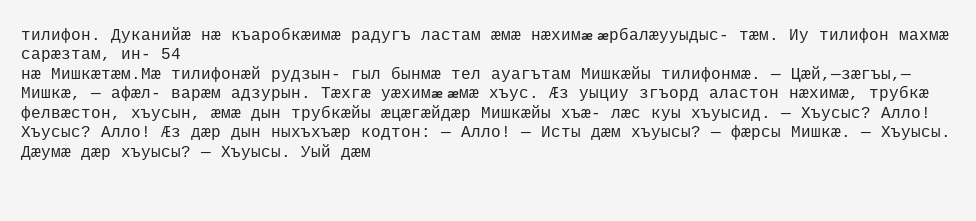тилифон. Дуканийæ нæ къаробкæимæ радугъ ластам æмæ нæхимæ æрбалæууыдыс- тæм. Иу тилифон махмæ сарæзтам, ин- 54
нæ Мишкæтæм.Мæ тилифонæй рудзын- гыл бынмæ тел ауагътам Мишкæйы тилифонмæ. — Цæй,—зæгъы,— Мишкæ, — афæл- варæм адзурын. Тæхгæ уæхимæ æмæ хъус. Æз уыциу згъорд аластон нæхимæ, трубкæ фелвæстон, хъусын, æмæ дын трубкæйы æцæгæйдæр Мишкæйы хъæ- лæс куы хъуысид. — Хъусыс? Алло! Хъусыс? Алло! Æз дæр дын ныхъхъæр кодтон: — Алло! — Исты дæм хъуысы? — фæрсы Мишкæ. — Хъуысы. Дæумæ дæр хъуысы? — Хъуысы. Уый дæм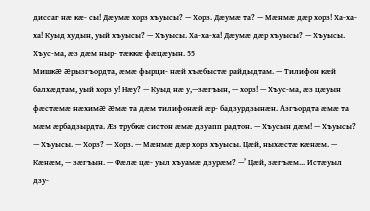диссаг нæ кæ- сы! Дæумæ хорз хъуысы? — Хорз. Дæумæ та? — Мæнмæ дæр хорз! Ха-ха-ха! Куыд худын, уый хъуысы? — Хъуысы. Ха-ха-ха! Дæумæ дæр хъуысы? — Хъуысы. Хъус-ма, æз дæм ныр- тæккæ фæцæуын. 55
Мишкæ æрызгъордта, æмæ фырци- нæй хъæбыстæ райдыдтам. — Тилифон кæй балхæдтам, уый хорз у! Нæу? — Куыд нæ у,—зæгъын, — хорз! — Хъус-ма, æз цæуын фæстæмæ нæхимæ æмæ та дæм тилифонæй æр- бадзурдзынæн. Азгъордта æмæ та мæм æрбадзырдта. Æз трубкæ систон æмæ дзуапп радтон. — Хъусын дæм! — Хъуысы? — Хъуысы. — Хорз? — Хорз. — Мæнмæ дæр хорз хъуысы. Цæй, ныхæстæ кæнæм. — Кæнæм, — зæгъын. — Фæлæ цæ- уыл хъуамæ дзурæм? —’ Цæй, зæгъæм... Истæуыл дзу-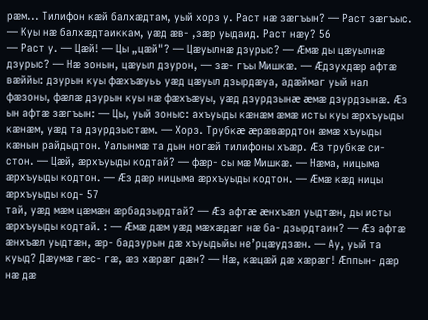рæм... Тилифон кæй балхæдтам, уый хорз у. Раст нæ зæгъын? — Раст зæгъыс. — Куы нæ балхæдтаиккам, уæд æв- ,зæр уыдаид. Раст нæу? 56
— Раст у. — Цæй! — Цы „цæй"? — Цæуылнæ дзурыс? — Æмæ ды цæуылнæ дзурыс? — Нæ зонын, цæуыл дзурон, — зæ- гъы Мишкæ. — Æдзухдæр афтæ вæййы: дзурын куы фæхъæуьь уæд цæуыл дзырдæуа, адæймаг уый нал фæзоны, фæлæ дзурын куы нæ фæхъæуы, уæд дзурдзынæ æмæ дзурдзынæ. Æз ын афтæ зæгъын: — Цы, уый зоныс: ахъуыды кæнæм æмæ исты куы æрхъуыды кæнæм, уæд та дзурдзыстæм. — Хорз. Трубкæ æрæвæрдтон æмæ хъуыды кæнын райдыдтон. Уалынмæ та дын ногæй тилифоны хъæр. Æз трубкæ си- стон. — Цæй, æрхъуыды кодтай? — фæр- сы мæ Мишкæ. — Нæма, ницыма æрхъуыды кодтон. — Æз дæр ницыма æрхъуыды кодтон. — Æмæ кæд ницы æрхъуыды код- 57
тай, уæд мæм цæмæн æрбадзырдтай? — Æз афтæ æнхъæл уыдтæн, ды исты æрхъуыды кодтай. : — Æмæ дæм уæд мæхæдæг нæ ба- дзырдтаин? — Æз афтæ æнхъæл уыдтæн, æр- бадзурын дæ хъуыдыйы не’рцæудзæн. — Ау, уый та куыд? Дæумæ гæс- гæ, æз хæрæг дæн? — Нæ, кæцæй дæ хæрæг! Æппын- дæр нæ дæ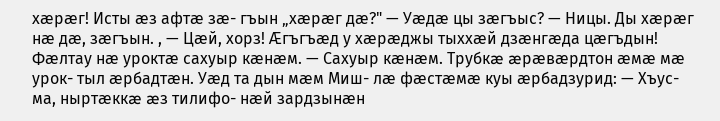хæрæг! Исты æз афтæ зæ- гъын „хæрæг дæ?" — Уæдæ цы зæгъыс? — Ницы. Ды хæрæг нæ дæ, зæгъын. , — Цæй, хорз! Æгъгъæд у хæрæджы тыххæй дзæнгæда цæгъдын! Фæлтау нæ уроктæ сахуыр кæнæм. — Сахуыр кæнæм. Трубкæ æрæвæрдтон æмæ мæ урок- тыл æрбадтæн. Уæд та дын мæм Миш- лæ фæстæмæ куы æрбадзурид: — Хъус-ма, ныртæккæ æз тилифо- нæй зардзынæн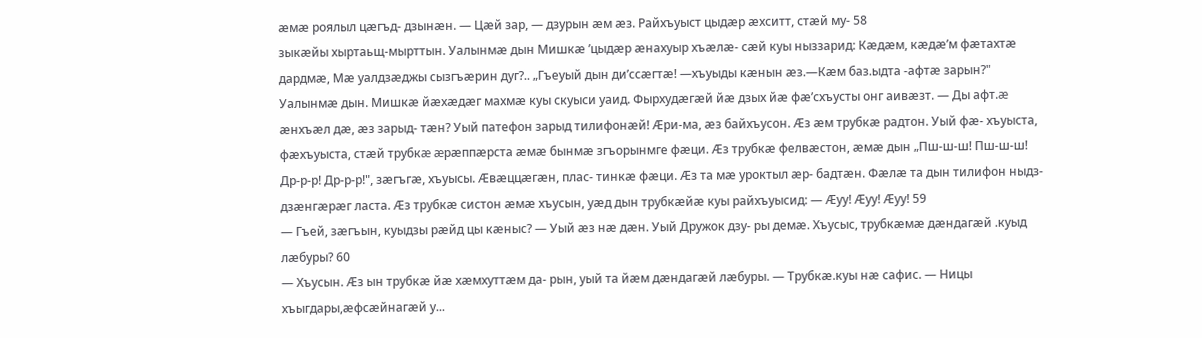æмæ роялыл цæгъд- дзынæн. — Цæй зар, — дзурын æм æз. Райхъуыст цыдæр æхситт, стæй му- 58
зыкæйы хыртаьщ-мырттын. Уалынмæ дын Мишкæ ’цыдæр æнахуыр хъæлæ- сæй куы ныззарид: Кæдæм, кæдæ’м фæтахтæ дардмæ, Мæ уалдзæджы сызгъæрин дуг?.. „Гъеуый дын ди’ссæгтæ! —хъуыды кæнын æз.—Кæм баз.ыдта -афтæ зарын?" Уалынмæ дын. Мишкæ йæхæдæг махмæ куы скуыси уаид. Фырхудæгæй йæ дзых йæ фæ’схъусты онг аивæзт. — Ды афт.æ æнхъæл дæ, æз зарыд- тæн? Уый патефон зарыд тилифонæй! Æри-ма, æз байхъусон. Æз æм трубкæ радтон. Уый фæ- хъуыста, фæхъуыста, стæй трубкæ æрæппæрста æмæ бынмæ згъорынмге фæци. Æз трубкæ фелвæстон, æмæ дын „Пш-ш-ш! Пш-ш-ш! Др-р-р! Др-р-р!", зæгъгæ, хъуысы. Æвæццæгæн, плас- тинкæ фæци. Æз та мæ уроктыл æр- бадтæн. Фæлæ та дын тилифон ныдз- дзæнгæрæг ласта. Æз трубкæ систон æмæ хъусын, уæд дын трубкæйæ куы райхъуысид: — Æуу! Æуу! Æуу! 59
— Гъей, зæгъын, куыдзы рæйд цы кæныс? — Уый æз нæ дæн. Уый Дружок дзу- ры демæ. Хъусыс, трубкæмæ дæндагæй .куыд лæбуры? 60
— Хъусын. Æз ын трубкæ йæ хæмхуттæм да- рын, уый та йæм дæндагæй лæбуры. — Трубкæ.куы нæ сафис. — Ницы хъыгдары,æфсæйнагæй у...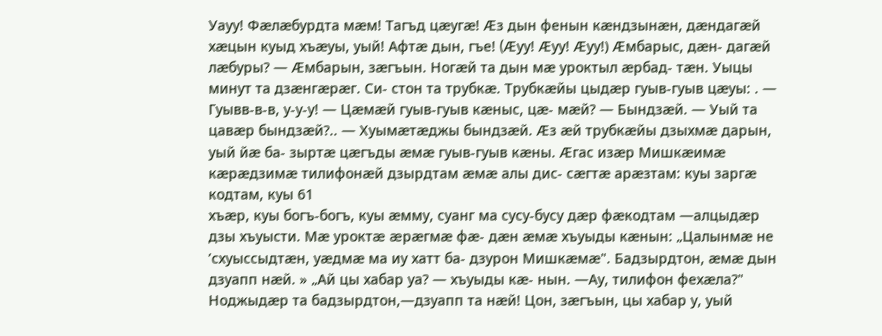Уауу! Фæлæбурдта мæм! Тагъд цæугæ! Æз дын фенын кæндзынæн, дæндагæй хæцын куыд хъæуы, уый! Афтæ дын, гъе! (Æуу! Æуу! Æуу!) Æмбарыс, дæн- дагæй лæбуры? — Æмбарын, зæгъын. Ногæй та дын мæ уроктыл æрбад- тæн. Уыцы минут та дзæнгæрæг. Си- стон та трубкæ. Трубкæйы цыдæр гуыв-гуыв цæуы: . — Гуывв-в-в, у-у-у! — Цæмæй гуыв-гуыв кæныс, цæ- мæй? — Бындзæй. — Уый та цавæр бындзæй?.. — Хуымæтæджы бындзæй. Æз æй трубкæйы дзыхмæ дарын, уый йæ ба- зыртæ цæгъды æмæ гуыв-гуыв кæны. Æгас изæр Мишкæимæ кæрæдзимæ тилифонæй дзырдтам æмæ алы дис- сæгтæ арæзтам: куы заргæ кодтам, куы 61
хъæр, куы богъ-богъ, куы æмму, суанг ма сусу-бусу дæр фæкодтам —алцыдæр дзы хъуысти. Мæ уроктæ æрæгмæ фæ- дæн æмæ хъуыды кæнын: „Цалынмæ не ’схуыссыдтæн, уæдмæ ма иу хатт ба- дзурон Мишкæмæ". Бадзырдтон, æмæ дын дзуапп нæй. » „Ай цы хабар уа? — хъуыды кæ- нын. —Ау, тилифон фехæла?" Ноджыдæр та бадзырдтон,—дзуапп та нæй! Цон, зæгъын, цы хабар у, уый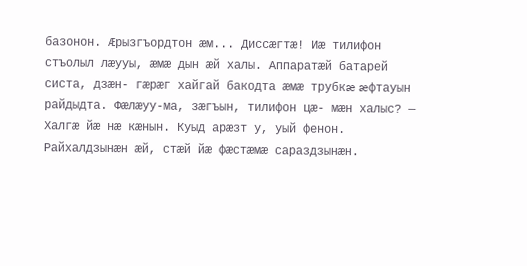базонон. Æрызгъордтон æм... Диссæгтæ! Иæ тилифон стъолыл лæууы, æмæ дын æй халы. Аппаратæй батарей систа, дзæн- гæрæг хайгай бакодта æмæ трубкæ æфтауын райдыдта. Фæлæуу-ма, зæгъын, тилифон цæ- мæн халыс? — Халгæ йæ нæ кæнын. Куыд арæзт у, уый фенон. Райхалдзынæн æй, стæй йæ фæстæмæ сараздзынæн.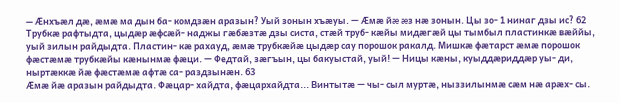— Æнхъæл дæ, æмæ ма дын ба- комдзæн аразын? Уый зонын хъæуы. — Æмæ йæ æз нæ зонын. Цы зо- 1 нинаг дзы ис? 62
Трубкæ рафтыдта, цыдæр æфсæй- наджы гæбæзтæ дзы систа, стæй труб- кæйы мидæгæй цы тымбыл пластинкæ вæййы, уый зилын райдыдта. Пластин- кæ рахауд, æмæ трубкæйæ цыдæр сау порошок ракалд. Мишкæ фæтарст æмæ порошок фæстæмæ трубкæйы кæнынмæ фæци. — Федтай, зæгъын, цы бакуыстай, уый! — Ницы кæны, куыддæриддæр уы- ди, ныртæккæ йæ фæстæмæ афтæ са- раздзынæн. 63
Æмæ йæ аразын райдыдта. Фæцар- хайдта, фæцархайдта... Винтытæ — чы- сыл муртæ, ныззилынмæ сæм нæ арæх- сы.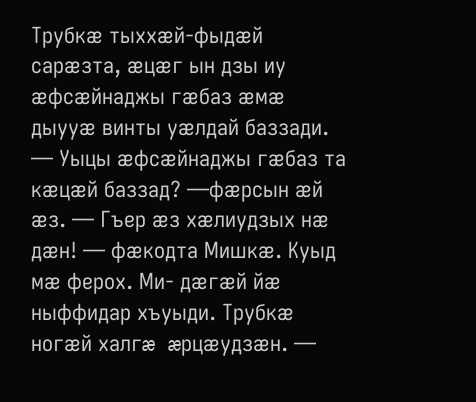Трубкæ тыххæй-фыдæй сарæзта, æцæг ын дзы иу æфсæйнаджы гæбаз æмæ дыууæ винты уæлдай баззади. — Уыцы æфсæйнаджы гæбаз та кæцæй баззад? —фæрсын æй æз. — Гъер æз хæлиудзых нæ дæн! — фæкодта Мишкæ. Куыд мæ ферох. Ми- дæгæй йæ ныффидар хъуыди. Трубкæ ногæй халгæ æрцæудзæн. —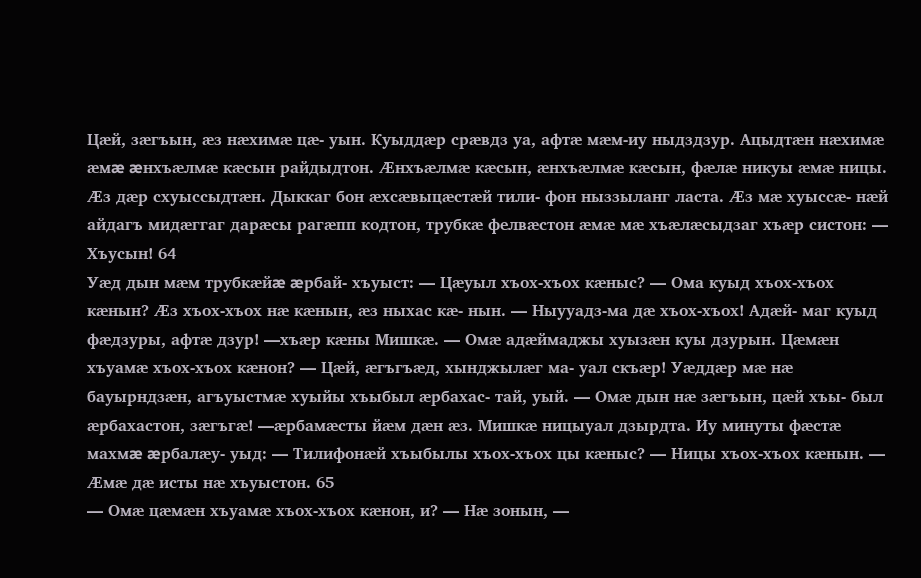Цæй, зæгъын, æз нæхимæ цæ- уын. Куыддæр срæвдз уа, афтæ мæм-иу ныдздзур. Ацыдтæн нæхимæ æмæ æнхъæлмæ кæсын райдыдтон. Æнхъæлмæ кæсын, æнхъæлмæ кæсын, фæлæ никуы æмæ ницы. Æз дæр схуыссыдтæн. Дыккаг бон æхсæвыцæстæй тили- фон ныззыланг ласта. Æз мæ хуыссæ- нæй айдагъ мидæггаг дарæсы рагæпп кодтон, трубкæ фелвæстон æмæ мæ хъæлæсыдзаг хъæр систон: — Хъусын! 64
Уæд дын мæм трубкæйæ æрбай- хъуыст: — Цæуыл хъох-хъох кæныс? — Ома куыд хъох-хъох кæнын? Æз хъох-хъох нæ кæнын, æз ныхас кæ- нын. — Ныууадз-ма дæ хъох-хъох! Адæй- маг куыд фæдзуры, афтæ дзур! —хъæр кæны Мишкæ. — Омæ адæймаджы хуызæн куы дзурын. Цæмæн хъуамæ хъох-хъох кæнон? — Цæй, æгъгъæд, хынджылæг ма- уал скъæр! Уæддæр мæ нæ бауырндзæн, агъуыстмæ хуыйы хъыбыл æрбахас- тай, уый. — Омæ дын нæ зæгъын, цæй хъы- был æрбахастон, зæгъгæ! —æрбамæсты йæм дæн æз. Мишкæ ницыуал дзырдта. Иу минуты фæстæ махмæ æрбалæу- уыд: — Тилифонæй хъыбылы хъох-хъох цы кæныс? — Ницы хъох-хъох кæнын. — Æмæ дæ исты нæ хъуыстон. 65
— Омæ цæмæн хъуамæ хъох-хъох кæнон, и? — Нæ зонын, —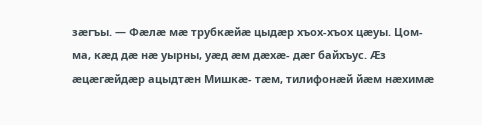зæгъы. — Фæлæ мæ трубкæйæ цыдæр хъох-хъох цæуы. Цом- ма, кæд дæ нæ уырны, уæд æм дæхæ- дæг байхъус. Æз æцæгæйдæр ацыдтæн Мишкæ- тæм, тилифонæй йæм нæхимæ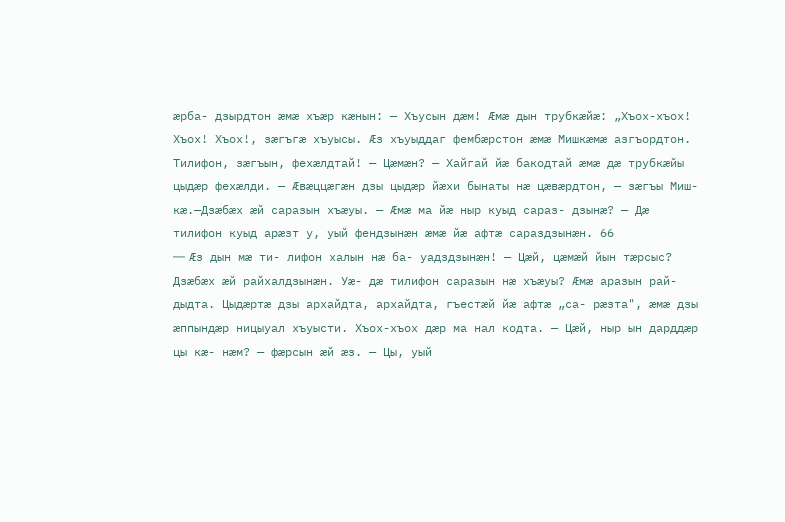æрба- дзырдтон æмæ хъæр кæнын: — Хъусын дæм! Æмæ дын трубкæйæ: „Хъох-хъох! Хъох! Хъох!, зæгъгæ хъуысы. Æз хъуыддаг фембæрстон æмæ Мишкæмæ азгъордтон. Тилифон, зæгъын, фехæлдтай! — Цæмæн? — Хайгай йæ бакодтай æмæ дæ трубкæйы цыдæр фехæлди. — Æвæццæгæн дзы цыдæр йæхи бынаты нæ цæвæрдтон, — зæгъы Миш- кæ.—Дзæбæх æй саразын хъæуы. — Æмæ ма йæ ныр куыд сараз- дзынæ? — Дæ тилифон куыд арæзт у, уый фендзынæн æмæ йæ афтæ сараздзынæн. 66
— Æз дын мæ ти- лифон халын нæ ба- уадздзынæн! — Цæй, цæмæй йын тæрсыс? Дзæбæх æй райхалдзынæн. Уæ- дæ тилифон саразын нæ хъæуы? Æмæ аразын рай- дыдта. Цыдæртæ дзы архайдта, архайдта, гъестæй йæ афтæ „са- рæзта", æмæ дзы æппындæр ницыуал хъуысти. Хъох-хъох дæр ма нал кодта. — Цæй, ныр ын дарддæр цы кæ- нæм? — фæрсын æй æз. — Цы, уый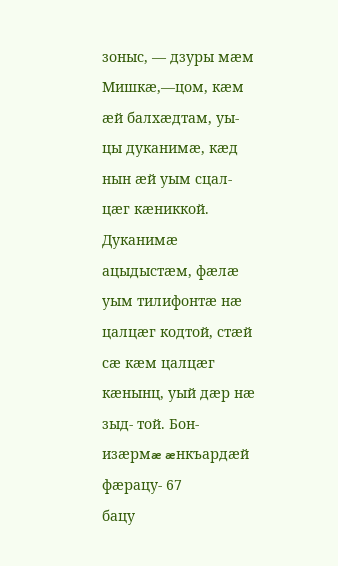зоныс, — дзуры мæм Мишкæ,—цом, кæм æй балхæдтам, уы- цы дуканимæ, кæд нын æй уым сцал- цæг кæниккой. Дуканимæ ацыдыстæм, фæлæ уым тилифонтæ нæ цалцæг кодтой, стæй сæ кæм цалцæг кæнынц, уый дæр нæ зыд- той. Бон-изæрмæ æнкъардæй фæрацу- 67
бацу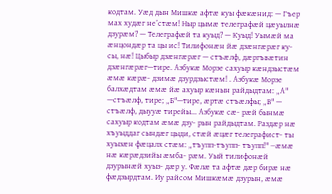кодтам. Уæд дын Мишкæ афтæ куы фæкæнид: — Гъер мах худæг не’стæм! Ныр цымæ телеграфæй цæуылнæ дзурæм? — Телеграфæй та куыд? — Куыд! Уымæй ма æнцондæр та цы ис! Тилифонæн йæ дзæнгæрæг ку- сы, нæ! Цыбыр дзæнгæрæг — стъæлф, дæргъвæтин дзæнгæрæг—тире. Азбукæ Морзе сахуыр кæндзыстæм æмæ кæрæ- дзимæ дзурдзыстæм! . Азбукæ Морзе балхæдтам æмæ йæ ахуыр кæнын райдыдтам: „А" —стъæлф, тире; „Б"—тире, æртæ стъæлфы; „В" — стъæлф, дыууæ тирейы... Азбукæ сæ- рæй бынмæ сахуыр кодтам æмæ дзу- рын райдыдтам. Раздæр нæ хъуыддаг сындæг цыди, стæй æцæг телеграфист- ты хуызæн фæцалх стæм: „тъупп-тъупп- тъупп!" —æмæ нæ кæрæдзийы æмба- рæм. Уый тилифонæй дзурынæй хуыз- дæр у. Фæлæ та афтæ дæр бирæ нæ фæдзырдтам. Иу райсом Мишкæмæ дзурын, æмæ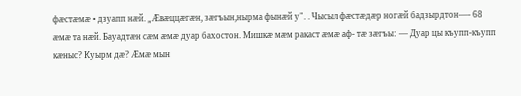фæстæмæ • дзуапп нæй. „Æвæццæгæн, зæгъын,нырма фынæй у". . Чысыл фæстæдæр ногæй бадзырдтон—- 68
æмæ та нæй. Бауадтæн сæм æмæ дуар бахостон. Мишкæ мæм ракаст æмæ аф- тæ зæгъы: — Дуар цы къупп-къупп кæныс? Куырм дæ? Æмæ мын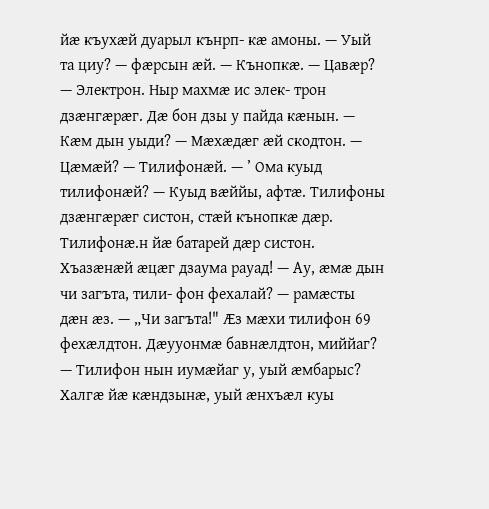йæ къухæй дуарыл кънрп- кæ амоны. — Уый та циу? — фæрсын æй. — Кънопкæ. — Цавæр? — Электрон. Ныр махмæ ис элек- трон дзæнгæрæг. Дæ бон дзы у пайда кæнын. — Кæм дын уыди? — Мæхæдæг æй скодтон. — Цæмæй? — Тилифонæй. — ’ Ома куыд тилифонæй? — Куыд вæййы, афтæ. Тилифоны дзæнгæрæг систон, стæй кънопкæ дæр. Тилифонæ.н йæ батарей дæр систон. Хъазæнæй æцæг дзаума рауад! — Ау, æмæ дын чи загъта, тили- фон фехалай? — рамæсты дæн æз. — „Чи загъта!" Æз мæхи тилифон 69
фехæлдтон. Дæууонмæ бавнæлдтон, миййаг? — Тилифон нын иумæйаг у, уый æмбарыс? Халгæ йæ кæндзынæ, уый æнхъæл куы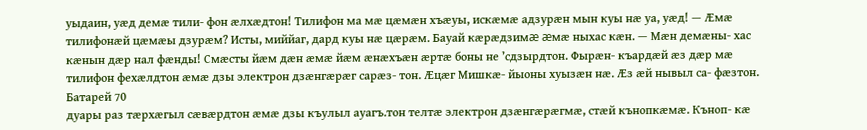уыдаин, уæд демæ тили- фон æлхæдтон! Тилифон ма мæ цæмæн хъæуы, искæмæ адзурæн мын куы нæ уа, уæд! — Æмæ тилифонæй цæмæы дзурæм? Исты, миййаг, дард куы нæ цæрæм. Бауай кæрæдзимæ æмæ ныхас кæн. — Мæн демæны- хас кæнын дæр нал фæнды! Смæсты йæм дæн æмæ йæм æнæхъæн æртæ боны не ’сдзырдтон. Фырæн- къардæй æз дæр мæ тилифон фехæлдтон æмæ дзы электрон дзæнгæрæг сарæз- тон. Æцæг Мишкæ- йыоны хуызæн нæ. Æз æй нывыл са- фæзтон. Батарей 70
дуары раз тæрхæгыл сæвæрдтон æмæ дзы къулыл ауагъ.тон телтæ электрон дзæнгæрæгмæ, стæй кънопкæмæ. Къноп- кæ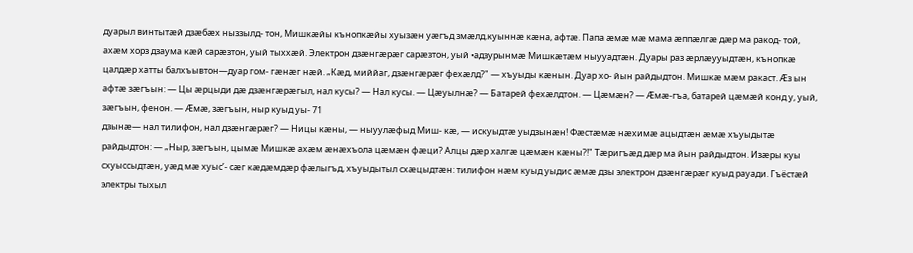дуарыл винтытæй дзæбæх ныззылд- тон, Мишкæйы кънопкæйы хуызæн уæгъд змæлд.куыннæ кæна, афтæ. Папа æмæ мæ мама æппæлгæ дæр ма ракод- той, ахæм хорз дзаума кæй сарæзтон, уый тыххæй. Электрон дзæнгæрæг сарæзтон, уый •адзурынмæ Мишкæтæм ныууадтæн. Дуары раз æрлæууыдтæн, кънопкæ цалдæр хатты балхъывтон—дуар гом- гæнæг нæй. „Кæд, миййаг, дзæнгæрæг фехæлд?" — хъуыды кæнын. Дуар хо- йын райдыдтон. Мишкæ мæм ракаст. Æз ын афтæ зæгъын: — Цы æрцыди дæ дзæнгæрæгыл, нал кусы? — Нал кусы. — Цæуылнæ? — Батарей фехæлдтон. — Цæмæн? — Æмæ-гъа, батарей цæмæй конд у, уый, зæгъын, фенон. — Æмæ, зæгъын, ныр куыд уы- 71
дзынæ— нал тилифон, нал дзæнгæрæг? — Ницы кæны, — ныуулæфыд Миш- кæ, — искуыдтæ уыдзынæн! Фæстæмæ нæхимæ ацыдтæн æмæ хъуыдытæ райдыдтон: — „Ныр, зæгъын, цымæ Мишкæ ахæм æнæхъола цæмæн фæци? Алцы дæр халгæ цæмæн кæны?!" Тæригъæд дæр ма йын райдыдтон. Изæры куы схуыссыдтæн, уæд мæ хуыс’- сæг кæдæмдæр фæлыгъд, хъуыдытыл схæцыдтæн: тилифон нæм куыд уыдис æмæ дзы электрон дзæнгæрæг куыд рауади. Гъёстæй электры тыхыл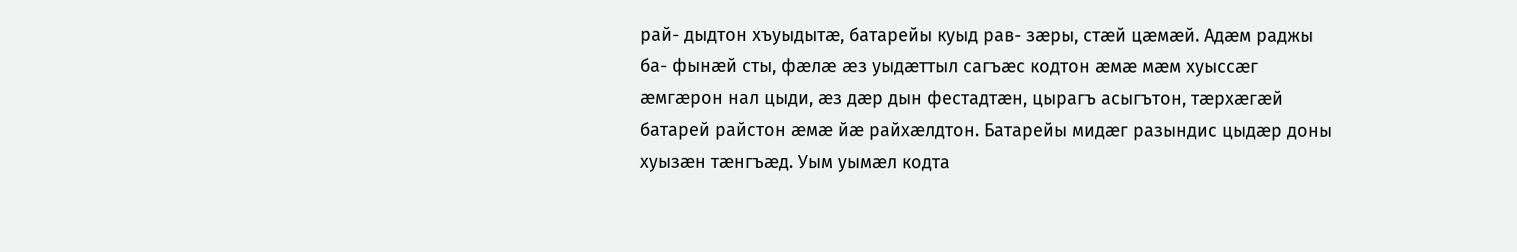рай- дыдтон хъуыдытæ, батарейы куыд рав- зæры, стæй цæмæй. Адæм раджы ба- фынæй сты, фæлæ æз уыдæттыл сагъæс кодтон æмæ мæм хуыссæг æмгæрон нал цыди, æз дæр дын фестадтæн, цырагъ асыгътон, тæрхæгæй батарей райстон æмæ йæ райхæлдтон. Батарейы мидæг разындис цыдæр доны хуызæн тæнгъæд. Уым уымæл кодта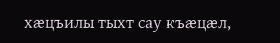хæцъилы тыхт сау къæцæл,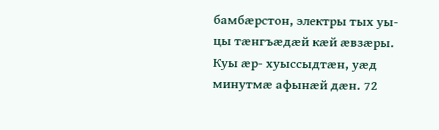бамбæрстон, электры тых уы- цы тæнгъæдæй кæй æвзæры. Куы æр- хуыссыдтæн, уæд минутмæ афынæй дæн. 72